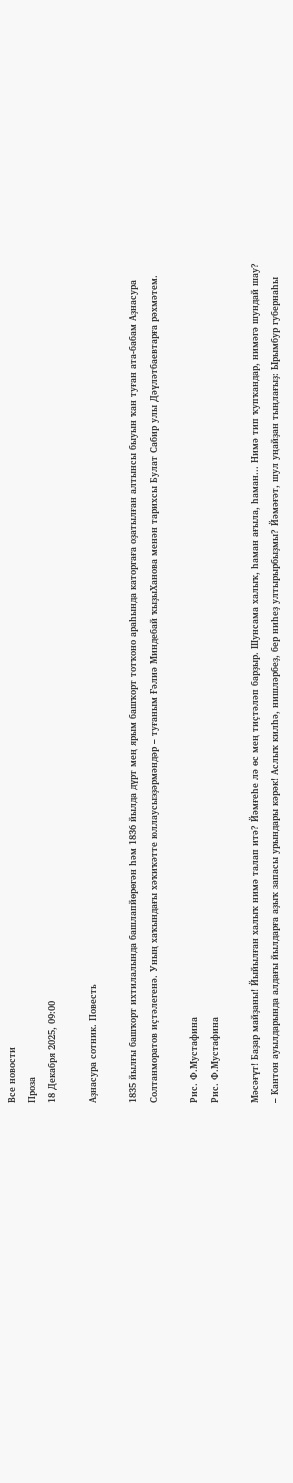Все новости
Проза
18 Декабря 2025, 09:00

Аҙнасура сотник. Повесть

1835 йылғы башҡорт ихтилалында башлапйөрөгән һәм 1836 йылда дүрт мең ярым башҡорт тотҡоно араһында каторгаға оҙатылған алтынсы быуын ҡан туған ата-бабам Аҙнасура Солтанморатов иҫтәлегенә. Уның хаҡындағы хәҡиҡәтте юллаусыэҙәрмәндәр – туғаным Ғәлиә Миндебай ҡыҙыХанова менән тарихсы Булат Сабир улы Дәүләтбаевтарға рәхмәтем.

Рис. Ф.Мустафина
Рис. Ф.Мустафина

Мәсәғүт! Баҙар майҙаны! Йыйылған халыҡ нимә талап итә? Йәмғеһе лә өс мең тиҫтәләп барҙыр. Шунсама халыҡ, һаман ағыла, һаман... Нимә тип ҡупҡандар, нимәгә шундай шау?
– Кантон ауылдарында алдағы йылдарға аҙыҡ запасы урындары кәрәк! Аслыҡ килһә, нишләрбеҙ, бер ниһеҙ ултырырбыҙмы? Йәмәғәт, шул уңайҙан тыңлағыҙ: Ырымбур губернаһы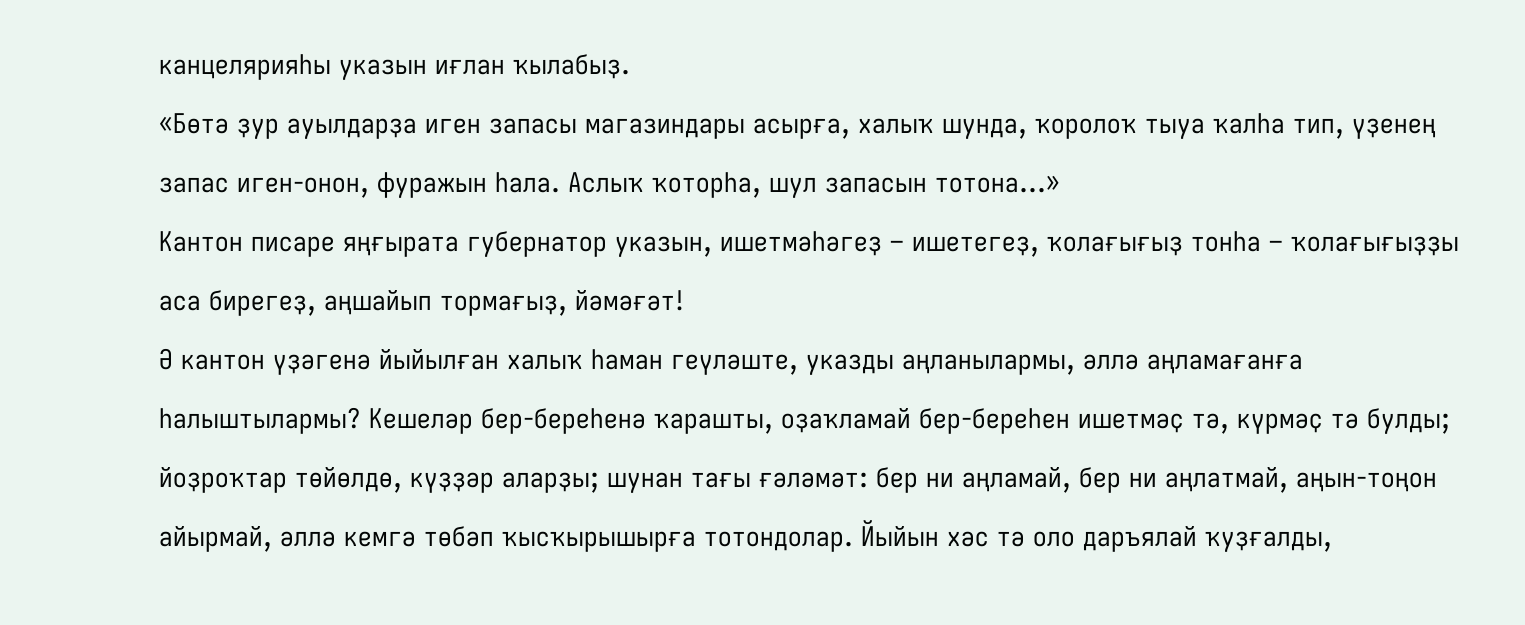канцелярияһы указын иғлан ҡылабыҙ.
«Бөтә ҙур ауылдарҙа иген запасы магазиндары асырға, халыҡ шунда, ҡоролоҡ тыуа ҡалһа тип, үҙенең запас иген-онон, фуражын һала. Аслыҡ ҡоторһа, шул запасын тотона...»
Кантон писаре яңғырата губернатор указын, ишетмәһәгеҙ – ишетегеҙ, ҡолағығыҙ тонһа – ҡолағығыҙҙы аса бирегеҙ, аңшайып тормағыҙ, йәмәғәт!
Ә кантон үҙәгенә йыйылған халыҡ һаман геүләште, указды аңланылармы, әллә аңламағанға һалыштылармы? Кешеләр бер-береһенә ҡарашты, оҙаҡламай бер-береһен ишетмәҫ тә, күрмәҫ тә булды; йоҙроҡтар төйөлдө, күҙҙәр аларҙы; шунан тағы ғәләмәт: бер ни аңламай, бер ни аңлатмай, аңын-тоңон айырмай, әллә кемгә төбәп ҡысҡырышырға тотондолар. Йыйын хәс тә оло даръялай ҡуҙғалды,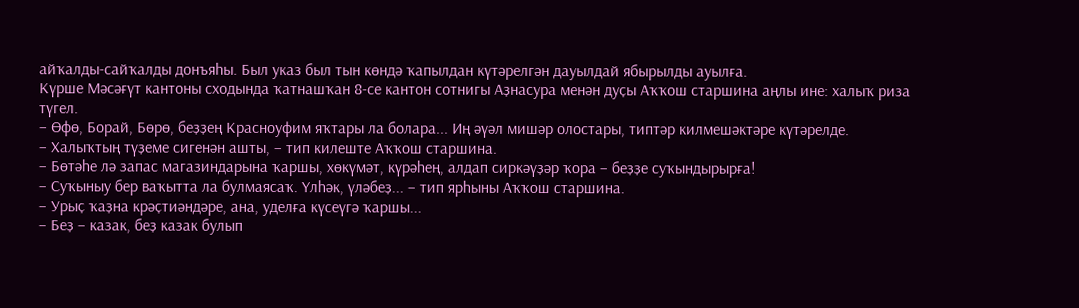айҡалды-сайҡалды донъяһы. Был указ был тын көндә ҡапылдан күтәрелгән дауылдай ябырылды ауылға.
Күрше Мәсәғүт кантоны сходында ҡатнашҡан 8-се кантон сотнигы Аҙнасура менән дуҫы Аҡҡош старшина аңлы ине: халыҡ риза түгел.
– Өфө, Борай, Бөрө, беҙҙең Красноуфим яҡтары ла болара... Иң әүәл мишәр олостары, типтәр килмешәктәре күтәрелде.
– Халыҡтың түҙеме сигенән ашты, – тип килеште Аҡҡош старшина.
– Бөтәһе лә запас магазиндарына ҡаршы, хөкүмәт, күрәһең, алдап сиркәүҙәр ҡора – беҙҙе суҡындырырға!
– Суҡыныу бер ваҡытта ла булмаясаҡ. Үлһәк, үләбеҙ... – тип ярһыны Аҡҡош старшина.
– Урыҫ ҡаҙна крәҫтиәндәре, ана, уделға күсеүгә ҡаршы...
– Беҙ – казак, беҙ казак булып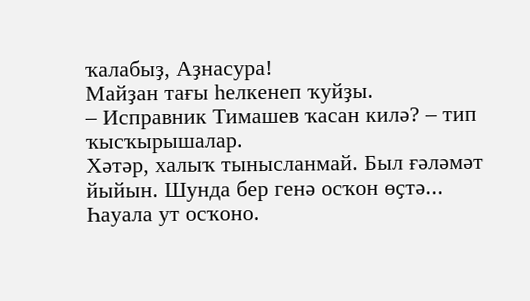ҡалабыҙ, Аҙнасура!
Майҙан тағы һелкенеп ҡуйҙы.
– Исправник Тимашев ҡасан килә? – тип ҡысҡырышалар.
Хәтәр, халыҡ тынысланмай. Был ғәләмәт йыйын. Шунда бер генә осҡон өҫтә...
Һауала ут осҡоно.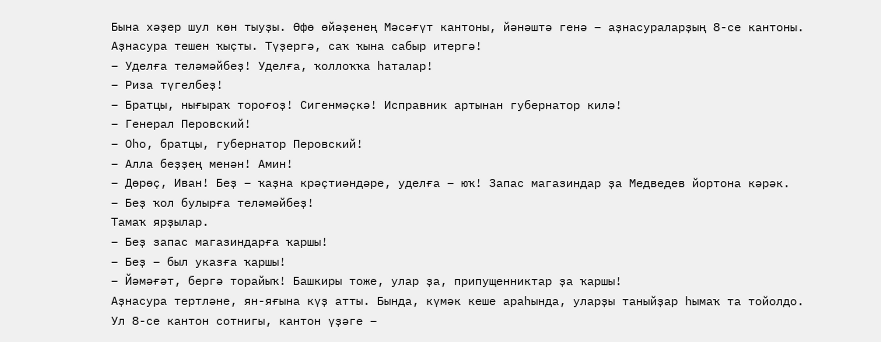Бына хәҙер шул көн тыуҙы. Өфө өйәҙенең Мәсәғүт кантоны, йәнәштә генә – аҙнасураларҙың 8-се кантоны.
Аҙнасура тешен ҡыҫты. Түҙергә, саҡ ҡына сабыр итергә!
– Уделға теләмәйбеҙ! Уделға, ҡоллоҡҡа һаталар!
– Риза түгелбеҙ!
– Братцы, нығыраҡ тороғоҙ! Сигенмәҫкә! Исправник артынан губернатор килә!
– Генерал Перовский!
– Оһо, братцы, губернатор Перовский!
– Алла беҙҙең менән! Амин!
– Дөрөҫ, Иван! Беҙ – ҡаҙна крәҫтиәндәре, уделға – юҡ! Запас магазиндар ҙа Медведев йортона кәрәк.
– Беҙ ҡол булырға теләмәйбеҙ!
Тамаҡ ярҙылар.
– Беҙ запас магазиндарға ҡаршы!
– Беҙ – был указға ҡаршы!
– Йәмәғәт, бергә торайыҡ! Башкиры тоже, улар ҙа, припущенниктар ҙа ҡаршы!
Аҙнасура тертләне, ян-яғына күҙ атты. Бында, күмәк кеше араһында, уларҙы таныйҙар һымаҡ та тойолдо. Ул 8-се кантон сотнигы, кантон үҙәге –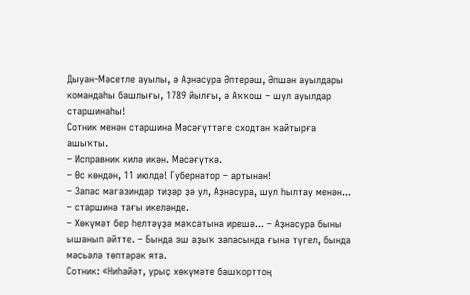Дыуан-Мәсетле ауылы, ә Аҙнасура Әптерәш, Әпшән ауылдары командаһы башлығы, 1789 йылғы, ә Аҡҡош – шул ауылдар старшинаһы!
Сотник менән старшина Мәсәғүттәге сходтан ҡайтырға ашыҡты.
– Исправник килә икән. Мәсәғүткә.
– Өс көндән, 11 июлдә! Губернатор – артынан!
– Запас магазиндар тиҙәр ҙә ул, Аҙнасура, шул һылтау менән... – старшина тағы икеләнде.
– Хөкүмәт бер һелтәүҙә маҡсатына ирешә... – Аҙнасура быны ышанып әйтте. – Бында эш аҙыҡ запасында ғына түгел, бында мәсьәлә төптәрәк ята.
Сотник: «Ниһайәт, урыҫ хөкүмәте башҡорттоң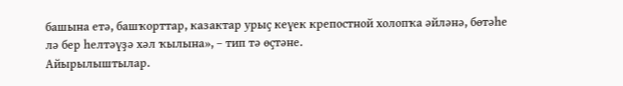башына етә, башҡорттар, казактар урыҫ кеүек крепостной холопҡа әйләнә, бөтәһе лә бер һелтәүҙә хәл ҡылына», – тип тә өҫтәне.
Айырылыштылар.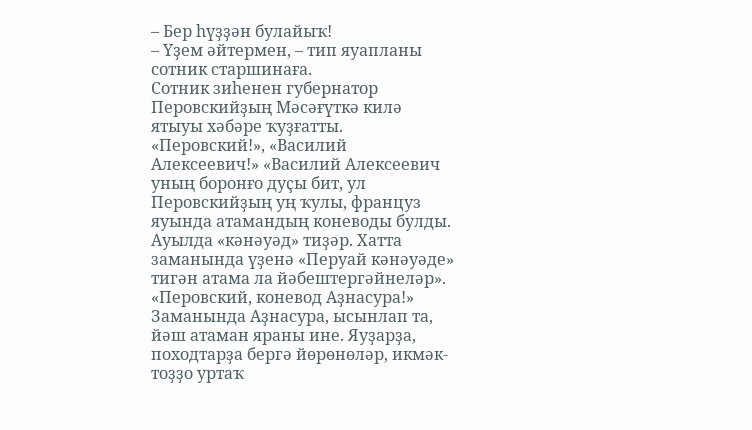– Бер һүҙҙән булайыҡ!
– Үҙем әйтермен, – тип яуапланы сотник старшинаға.
Сотник зиһенен губернатор Перовскийҙың Мәсәғүткә килә ятыуы хәбәре ҡуҙғатты.
«Перовский!», «Василий Алексеевич!» «Василий Алексеевич уның боронғо дуҫы бит, ул Перовскийҙың уң ҡулы, француз яуында атамандың коневоды булды. Ауылда «кәнәуәд» тиҙәр. Хатта заманында үҙенә «Перуай кәнәуәде» тигән атама ла йәбештергәйнеләр».
«Перовский, коневод Аҙнасура!»
Заманында Аҙнасура, ысынлап та, йәш атаман яраны ине. Яуҙарҙа, походтарҙа бергә йөрөнөләр, икмәк-тоҙҙо уртаҡ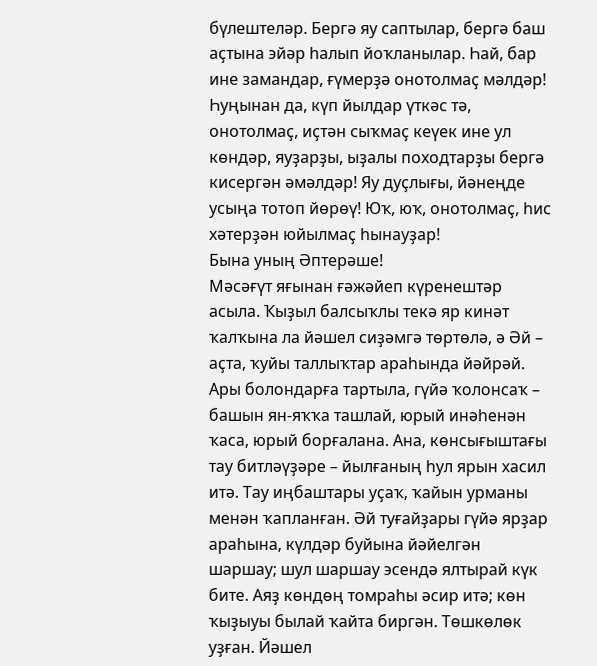бүлештеләр. Бергә яу саптылар, бергә баш аҫтына эйәр һалып йоҡланылар. Һай, бар ине замандар, ғүмерҙә онотолмаҫ мәлдәр! Һуңынан да, күп йылдар үткәс тә, онотолмаҫ, иҫтән сыҡмаҫ кеүек ине ул көндәр, яуҙарҙы, ыҙалы походтарҙы бергә кисергән әмәлдәр! Яу дуҫлығы, йәнеңде усыңа тотоп йөрөү! Юҡ, юҡ, онотолмаҫ, һис хәтерҙән юйылмаҫ һынауҙар!
Бына уның Әптерәше!
Мәсәғүт яғынан ғәжәйеп күренештәр асыла. Ҡыҙыл балсыҡлы текә яр кинәт ҡалҡына ла йәшел сиҙәмгә төртөлә, ә Әй – аҫта, ҡуйы таллыҡтар араһында йәйрәй. Ары болондарға тартыла, гүйә ҡолонсаҡ – башын ян-яҡҡа ташлай, юрый инәһенән ҡаса, юрый борғалана. Ана, көнсығыштағы тау битләүҙәре – йылғаның һул ярын хасил итә. Тау иңбаштары уҫаҡ, ҡайын урманы менән ҡапланған. Әй туғайҙары гүйә ярҙар араһына, күлдәр буйына йәйелгән шаршау; шул шаршау эсендә ялтырай күк бите. Аяҙ көндөң томраһы әсир итә; көн ҡыҙыуы былай ҡайта биргән. Төшкөлөк уҙған. Йәшел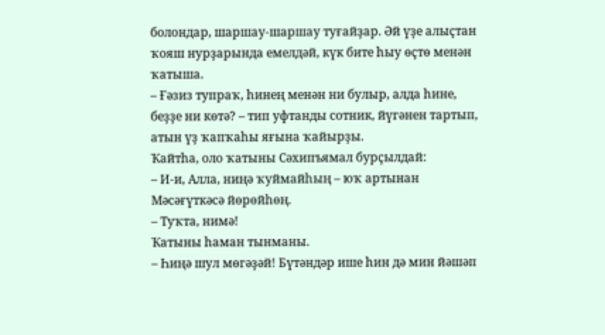болондар, шаршау-шаршау туғайҙар. Әй үҙе алыҫтан ҡояш нурҙарында емелдәй, күк бите һыу өҫтө менән ҡатыша.
– Ғәзиз тупраҡ, һинең менән ни булыр, алда һине, беҙҙе ни көтә? – тип уфтанды сотник, йүгәнен тартып, атын үҙ ҡапҡаһы яғына ҡайырҙы.
Ҡайтһа, оло ҡатыны Сәхипъямал бурҫылдай:
– И-и, Алла, ниңә ҡуймайһың – юҡ артынан Мәсәғүткәсә йөрөйһөң.
– Туҡта, нимә!
Ҡатыны һаман тынманы.
– Һиңә шул мөгәҙәй! Бүтәндәр ише һин дә мин йәшәп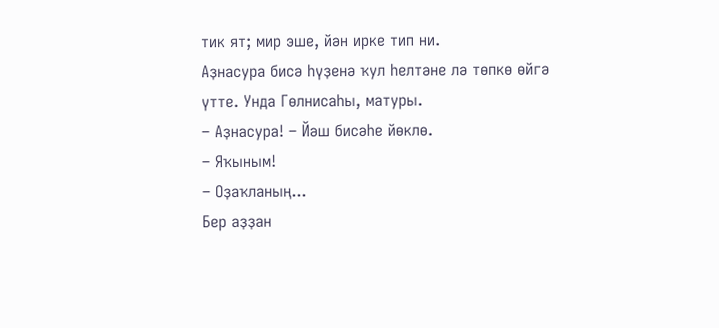тик ят; мир эше, йән ирке тип ни.
Аҙнасура бисә һүҙенә ҡул һелтәне лә төпкө өйгә үтте. Унда Гөлнисаһы, матуры.
– Аҙнасура! – Йәш бисәһе йөклө.
– Яҡыным!
– Оҙаҡланың...
Бер аҙҙан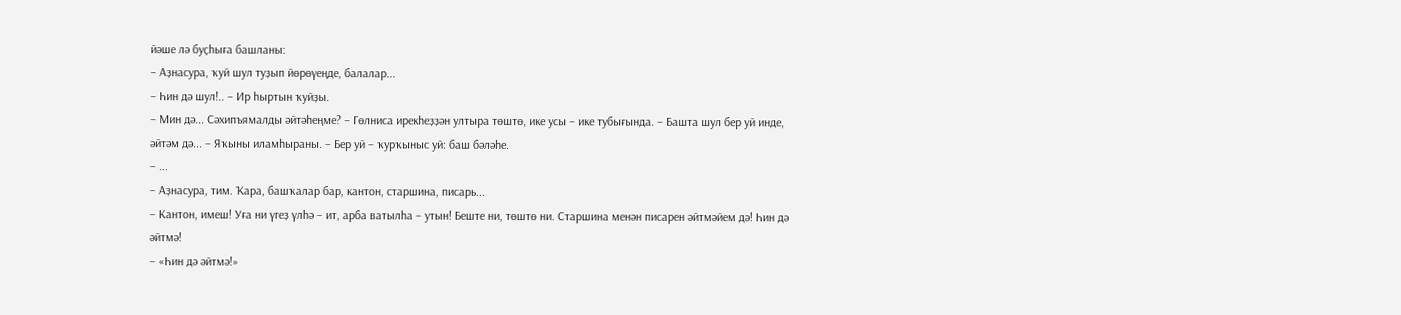йәше лә буҫһыға башланы:
– Аҙнасура, ҡуй шул туҙып йөрөүеңде, балалар...
– Һин дә шул!.. – Ир һыртын ҡуйҙы.
– Мин дә... Сәхипъямалды әйтәһеңме? – Гөлниса ирекһеҙҙән ултыра төштө, ике усы – ике тубығында. – Башта шул бер уй инде, әйтәм дә... – Яҡыны иламһыраны. – Бер уй – ҡурҡыныс уй: баш бәләһе.
– ...
– Аҙнасура, тим. Ҡара, башҡалар бар, кантон, старшина, писарь...
– Кантон, имеш! Уға ни үгеҙ үлһә – ит, арба ватылһа – утын! Беште ни, төштө ни. Старшина менән писарен әйтмәйем дә! Һин дә әйтмә!
– «Һин дә әйтмә!»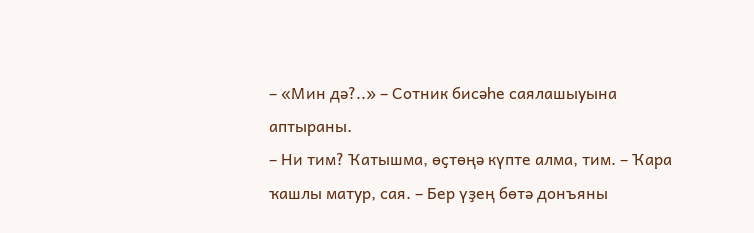– «Мин дә?..» – Сотник бисәһе саялашыуына аптыраны.
– Ни тим? Ҡатышма, өҫтөңә күпте алма, тим. – Ҡара ҡашлы матур, сая. – Бер үҙең бөтә донъяны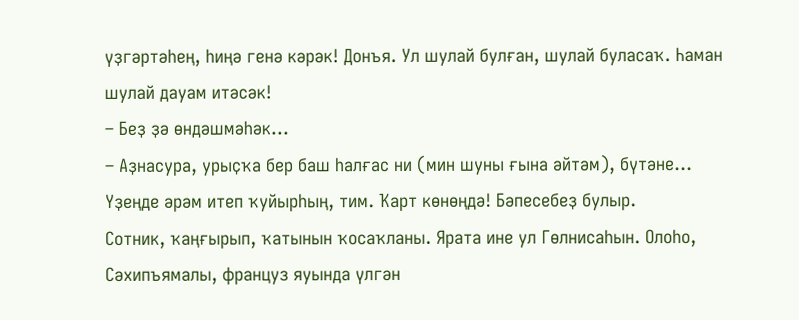үҙгәртәһең, һиңә генә кәрәк! Донъя. Ул шулай булған, шулай буласаҡ. Һаман шулай дауам итәсәк!
– Беҙ ҙә өндәшмәһәк...
– Аҙнасура, урыҫҡа бер баш һалғас ни (мин шуны ғына әйтәм), бүтәне... Үҙеңде әрәм итеп ҡуйырһың, тим. Ҡарт көнөңдә! Бәпесебеҙ булыр.
Сотник, ҡаңғырып, ҡатынын ҡосаҡланы. Ярата ине ул Гөлнисаһын. Олоһо, Сәхипъямалы, француз яуында үлгән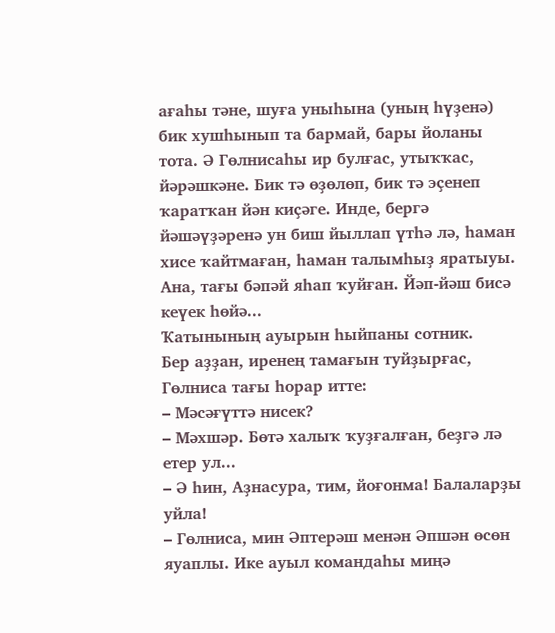ағаһы тәне, шуға уныһына (уның һүҙенә) бик хушһынып та бармай, бары йоланы тота. Ә Гөлнисаһы ир булғас, утыҡҡас, йәрәшкәне. Бик тә өҙөлөп, бик тә эҫенеп ҡаратҡан йән киҫәге. Инде, бергә йәшәүҙәренә ун биш йыллап үтһә лә, һаман хисе ҡайтмаған, һаман талымһыҙ яратыуы. Ана, тағы бәпәй яһап ҡуйған. Йәп-йәш бисә кеүек һөйә...
Ҡатынының ауырын һыйпаны сотник.
Бер аҙҙан, иренең тамағын туйҙырғас, Гөлниса тағы һорар итте:
– Мәсәғүттә нисек?
– Мәхшәр. Бөтә халыҡ ҡуҙғалған, беҙгә лә етер ул...
– Ә һин, Аҙнасура, тим, йоғонма! Балаларҙы уйла!
– Гөлниса, мин Әптерәш менән Әпшән өсөн яуаплы. Ике ауыл командаһы миңә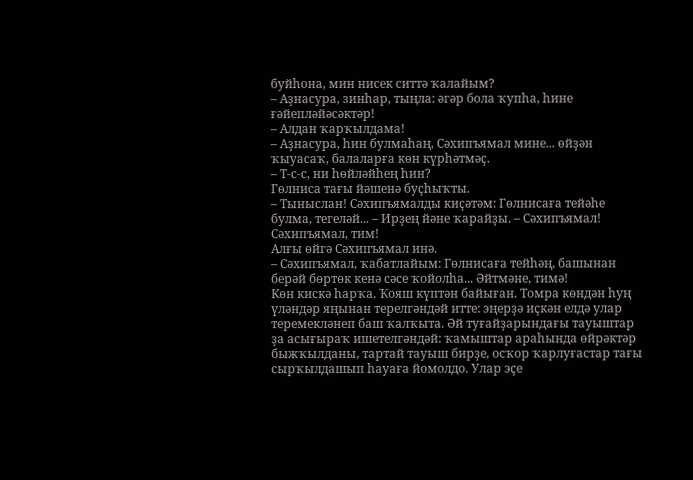буйһона, мин нисек ситтә ҡалайым?
– Аҙнасура, зинһар, тыңла: әгәр бола ҡупһа, һине ғәйепләйәсәктәр!
– Алдан ҡарҡылдама!
– Аҙнасура, һин булмаһаң, Сәхипъямал мине... өйҙән ҡыуасаҡ, балаларға көн күрһәтмәҫ.
– Т-с-с, ни һөйләйһең һин?
Гөлниса тағы йәшенә буҫһыҡты.
– Тыныслан! Сәхипъямалды киҫәтәм: Гөлнисаға тейәһе булма, тегеләй... – Ирҙең йәне ҡарайҙы. – Сәхипъямал! Сәхипъямал, тим!
Алғы өйгә Сәхипъямал инә.
– Сәхипъямал, ҡабатлайым: Гөлнисаға тейһәң, башынан берәй бөртөк кенә сәсе ҡойолһа... Әйтмәне, тимә!
Көн кискә һарҡа. Ҡояш күптән байыған. Томра көндән һуң үләндәр яңынан терелгәндәй итте: эңерҙә иҫкән елдә улар теремекләнеп баш ҡалҡыта. Әй туғайҙарындағы тауыштар ҙа асығыраҡ ишетелгәндәй: ҡамыштар араһында өйрәктәр быжҡылданы, тартай тауыш бирҙе, осҡор ҡарлуғастар тағы сырҡылдашып һауаға йомолдо. Улар эҫе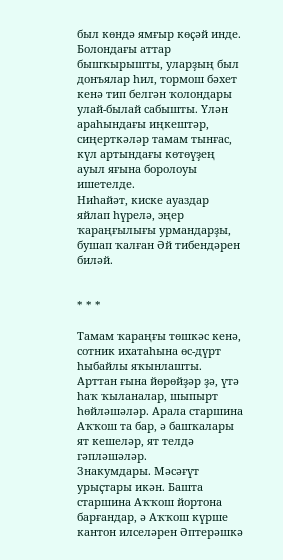был көндә ямғыр көҫәй инде. Болондағы аттар бышҡырышты, уларҙың был донъялар һил, тормош бәхет кенә тип белгән ҡолондары улай-былай сабышты. Үлән араһындағы иңкештәр, сиңерткәләр тамам тынғас, күл артындағы көтөүҙең ауыл яғына боролоуы ишетелде.
Ниһайәт, киске ауаздар яйлап һүрелә, эңер ҡараңғылығы урмандарҙы, бушап ҡалған Әй тибендәрен биләй.


* * *

Тамам ҡараңғы төшкәс кенә, сотник ихатаһына өс-дүрт һыбайлы яҡынлашты. Арттан ғына йөрөйҙәр ҙә, үтә һаҡ ҡыланалар, шыпырт һөйләшәләр. Арала старшина Аҡҡош та бар, ә башҡалары ят кешеләр, ят телдә гәпләшәләр.
Знакумдары. Мәсәғүт урыҫтары икән. Башта старшина Аҡҡош йортона барғандар, ә Аҡҡош күрше кантон илселәрен Әптерәшкә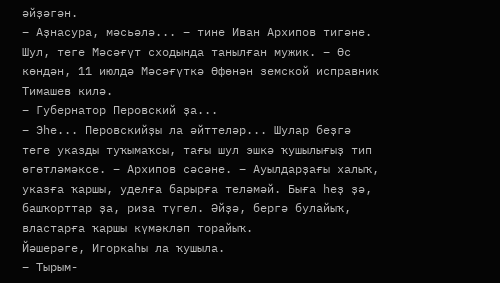әйҙәгән.
– Аҙнасура, мәсьәлә... – тине Иван Архипов тигәне. Шул, теге Мәсәғүт сходында танылған мужик. – Өс көндән, 11 июлдә Мәсәғүткә Өфөнән земской исправник Тимашев килә.
– Губернатор Перовский ҙа...
– Эһе... Перовскийҙы ла әйттеләр... Шулар беҙгә теге указды туҡымаҡсы, тағы шул эшкә ҡушылығыҙ тип өгөтләмәксе. – Архипов сәсәне. – Ауылдарҙағы халыҡ, указға ҡаршы, уделға барырға теләмәй. Быға һеҙ ҙә, башҡорттар ҙа, риза түгел. Әйҙә, бергә булайыҡ, властарға ҡаршы күмәкләп торайыҡ.
Йәшерәге, Игоркаһы ла ҡушыла.
– Тырым-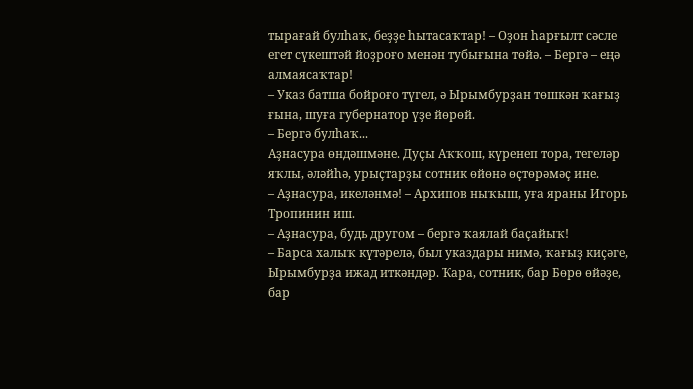тырағай булһаҡ, беҙҙе һытасаҡтар! – Оҙон һарғылт сәсле егет сүкештәй йоҙроғо менән тубығына төйә. – Бергә – еңә алмаясаҡтар!
– Указ батша бойроғо түгел, ә Ырымбурҙан төшкән ҡағыҙ ғына, шуға губернатор үҙе йөрөй.
– Бергә булһаҡ...
Аҙнасура өндәшмәне. Дуҫы Аҡҡош, күренеп тора, тегеләр яҡлы, әләйһә, урыҫтарҙы сотник өйөнә өҫтөрәмәҫ ине.
– Аҙнасура, икеләнмә! – Архипов ныҡыш, уға яраны Игорь Тропинин иш.
– Аҙнасура, будь другом – бергә ҡаялай баҫайыҡ!
– Барса халыҡ күтәрелә, был указдары нимә, ҡағыҙ киҫәге, Ырымбурҙа ижад иткәндәр. Ҡара, сотник, бар Бөрө өйәҙе, бар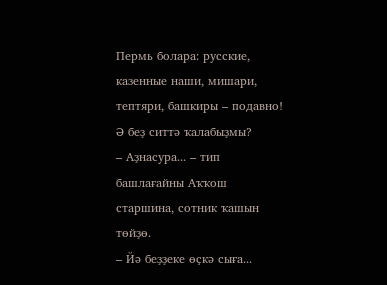Пермь болара: русские, казенные наши, мишари, тептяри, башкиры – подавно! Ә беҙ ситтә ҡалабыҙмы?
– Аҙнасура... – тип башлағайны Аҡҡош старшина, сотник ҡашын төйҙө.
– Йә беҙҙеке өҫкә сыға...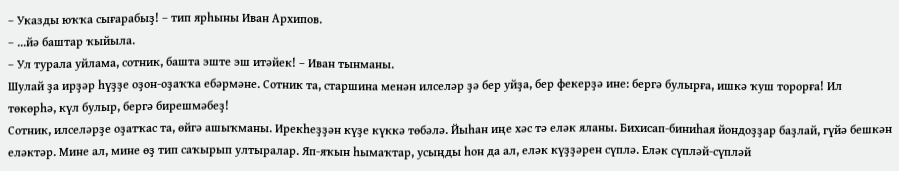– Указды юҡҡа сығарабыҙ! – тип ярһыны Иван Архипов.
– ...йә баштар ҡыйыла.
– Ул турала уйлама, сотник, башта эште эш итәйек! – Иван тынманы.
Шулай ҙа ирҙәр һүҙҙе оҙон-оҙаҡҡа ебәрмәне. Сотник та, старшина менән илселәр ҙә бер уйҙа, бер фекерҙә ине: бергә булырға, ишкә ҡуш торорға! Ил төкөрһә, күл булыр, бергә бирешмәбеҙ!
Сотник, илселәрҙе оҙатҡас та, өйгә ашыҡманы. Ирекһеҙҙән күҙе күккә төбәлә. Йыһан иңе хәс тә еләк яланы. Бихисап-биниһая йондоҙҙар баҙлай, гүйә бешкән еләктәр. Мине ал, мине өҙ тип саҡырып ултыралар. Яп-яҡын һымаҡтар, усыңды һон да ал, еләк күҙҙәрен сүплә. Еләк сүпләй-сүпләй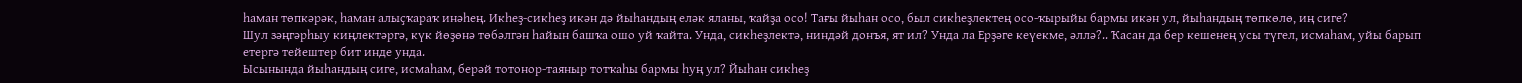һаман төпкәрәк, һаман алыҫҡараҡ инәһең. Икһеҙ-сикһеҙ икән дә йыһандың еләк яланы, ҡайҙа осо! Тағы йыһан осо, был сикһеҙлектең осо-ҡырыйы бармы икән ул, йыһандың төпкөлө, иң сиге?
Шул зәңгәрһыу киңлектәргә, күк йөҙөнә төбәлгән һайын башҡа ошо уй ҡайта. Унда, сикһеҙлектә, ниндәй донъя, ят ил? Унда ла Ерҙәге кеүекме, әллә?.. Ҡасан да бер кешенең усы түгел, исмаһам, уйы барып етергә тейештер бит инде унда.
Ысынында йыһандың сиге, исмаһам, берәй тотонор-таяныр тотҡаһы бармы һуң ул? Йыһан сикһеҙ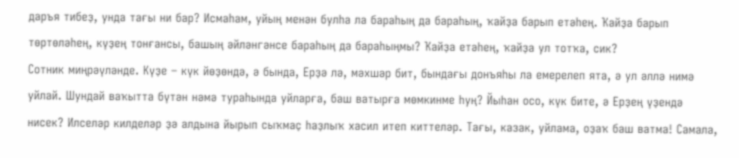даръя тибеҙ, унда тағы ни бар? Исмаһам, уйың менән булһа ла бараһың да бараһың, ҡайҙа барып етәһең. Ҡайҙа барып төртөләһең, күҙең тонғансы, башың әйләнгәнсе бараһың да бараһыңмы? Ҡайҙа етәһең, ҡайҙа ул тотҡа, сик?
Сотник миңрәүләнде. Күҙе – күк йөҙөндә, ә бында, Ерҙә лә, мәхшәр бит, бындағы донъяһы ла емерелеп ята, ә ул әллә нимә уйлай. Шундай ваҡытта бүтән нәмә тураһында уйларға, баш ватырға мөмкинме һуң? Йыһан осо, күк бите, ә Ерҙең үҙендә нисек? Илселәр килделәр ҙә алдына йырып сыҡмаҫ һаҙлыҡ хасил итеп киттеләр. Тағы, казак, уйлама, оҙаҡ баш ватма! Самала,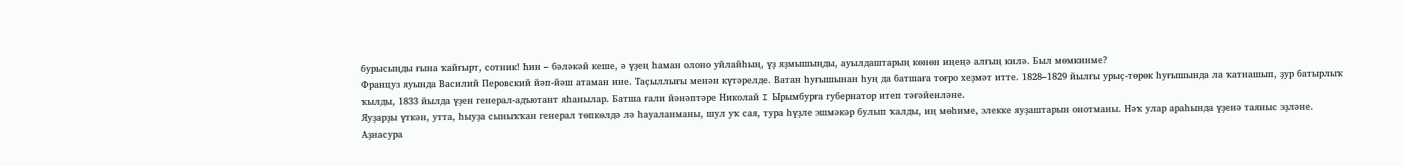бурысыңды ғына ҡайғырт, сотник! Һин – бәләкәй кеше, ә үҙең һаман олоно уйлайһың, үҙ яҙмышыңды, ауылдаштарың көнөн иңеңә алғың килә. Был мөмкинме?
Француз яуында Василий Перовский йәп-йәш атаман ине. Таҫыллығы менән күтәрелде. Ватан һуғышынан һуң да батшаға тоғро хеҙмәт итте. 1828–1829 йылғы урыҫ-төрөк һуғышында ла ҡатнашып, ҙур батырлыҡ ҡылды, 1833 йылда үҙен генерал-адъютант яһанылар. Батша ғали йәнәптәре Николай I Ырымбурға губернатор итеп тәғәйенләне.
Яуҙарҙы үткән, утта, һыуҙа сыныҡҡан генерал төпкөлдә лә һауаланманы, шул уҡ сая, тура һүҙле эшмәкәр булып ҡалды, иң мөһиме, элекке яуҙаштарын онотманы. Нәҡ улар араһында үҙенә таяныс эҙләне.
Аҙнасура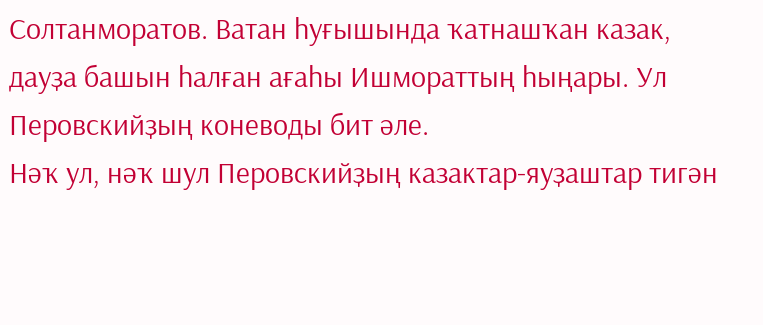Солтанморатов. Ватан һуғышында ҡатнашҡан казак, дауҙа башын һалған ағаһы Ишмораттың һыңары. Ул Перовскийҙың коневоды бит әле.
Нәҡ ул, нәҡ шул Перовскийҙың казактар-яуҙаштар тигән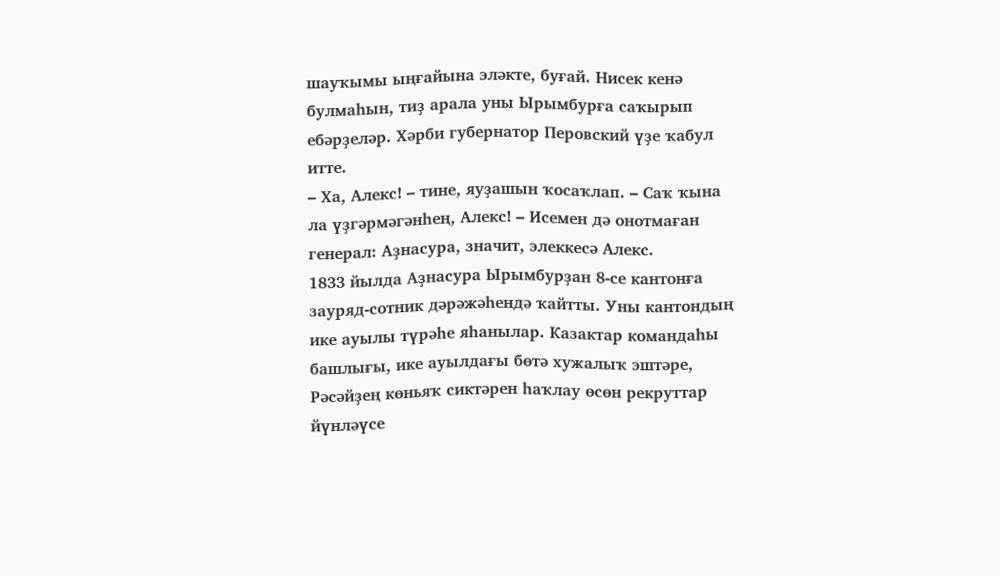шауҡымы ыңғайына эләкте, буғай. Нисек кенә булмаһын, тиҙ арала уны Ырымбурға саҡырып ебәрҙеләр. Хәрби губернатор Перовский үҙе ҡабул итте.
– Ха, Алекс! – тине, яуҙашын ҡосаҡлап. – Саҡ ҡына ла үҙгәрмәгәнһең, Алекс! – Исемен дә онотмаған генерал: Аҙнасура, значит, элеккесә Алекс.
1833 йылда Аҙнасура Ырымбурҙан 8-се кантонға зауряд-сотник дәрәжәһендә ҡайтты. Уны кантондың ике ауылы түрәһе яһанылар. Казактар командаһы башлығы, ике ауылдағы бөтә хужалыҡ эштәре, Рәсәйҙең көньяҡ сиктәрен һаҡлау өсөн рекруттар йүнләүсе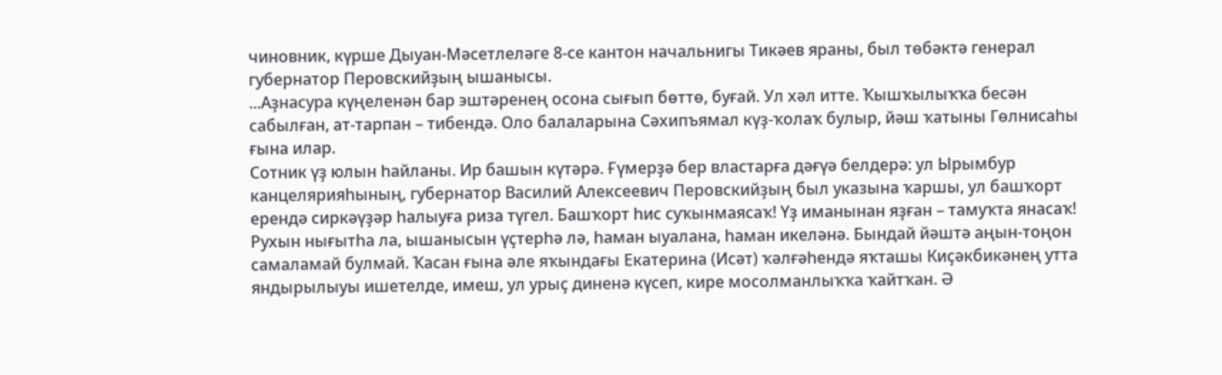чиновник, күрше Дыуан-Мәсетлеләге 8-се кантон начальнигы Тикәев яраны, был төбәктә генерал губернатор Перовскийҙың ышанысы.
...Аҙнасура күңеленән бар эштәренең осона сығып бөттө, буғай. Ул хәл итте. Ҡышҡылыҡҡа бесән сабылған, ат-тарпан – тибендә. Оло балаларына Сәхипъямал күҙ-ҡолаҡ булыр, йәш ҡатыны Гөлнисаһы ғына илар.
Сотник үҙ юлын һайланы. Ир башын күтәрә. Ғүмерҙә бер властарға дәғүә белдерә: ул Ырымбур канцелярияһының, губернатор Василий Алексеевич Перовскийҙың был указына ҡаршы, ул башҡорт ерендә сиркәүҙәр һалыуға риза түгел. Башҡорт һис суҡынмаясаҡ! Үҙ иманынан яҙған – тамуҡта янасаҡ!
Рухын нығытһа ла, ышанысын үҫтерһә лә, һаман ыуалана, һаман икеләнә. Бындай йәштә аңын-тоңон самаламай булмай. Ҡасан ғына әле яҡындағы Екатерина (Исәт) ҡәлғәһендә яҡташы Киҫәкбикәнең утта яндырылыуы ишетелде, имеш, ул урыҫ диненә күсеп, кире мосолманлыҡҡа ҡайтҡан. Ә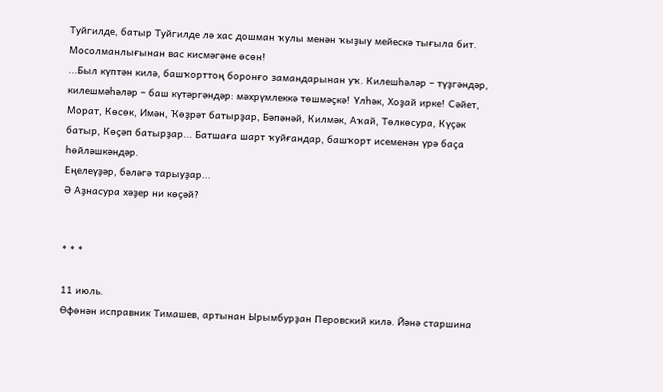Туйгилде, батыр Туйгилде лә хас дошман ҡулы менән ҡыҙыу мейескә тығыла бит. Мосолманлығынан вас кисмәгәне өсөн!
...Был күптән килә, башҡорттоң боронғо замандарынан уҡ. Килешһәләр – түҙгәндәр, килешмәһәләр – баш күтәргәндәр: мәхрүмлеккә төшмәҫкә! Үлһәк, Хоҙай ирке! Сәйет, Морат, Көсөк, Имән, Ҡөҙрәт батырҙар, Бәпәнәй, Килмәк, Аҡай, Төлкөсура, Күҫәк батыр, Көҫәп батырҙар... Батшаға шарт ҡуйғандар, башҡорт исеменән үрә баҫа һөйләшкәндәр.
Еңелеүҙәр, бәләгә тарыуҙар...
Ә Аҙнасура хәҙер ни көҫәй?


* * *

11 июль.
Өфөнән исправник Тимашев, артынан Ырымбурҙан Перовский килә. Йәнә старшина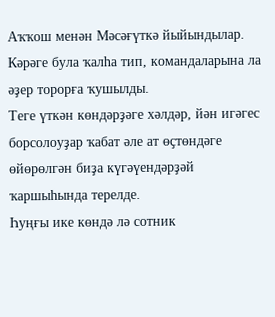Аҡҡош менән Мәсәғүткә йыйындылар. Кәрәге була ҡалһа тип, командаларына ла әҙер торорға ҡушылды.
Теге үткән көндәрҙәге хәлдәр, йән игәгес борсолоуҙар ҡабат әле ат өҫтөндәге өйөрөлгән биҙа күгәүендәрҙәй ҡаршыһында терелде.
Һуңғы ике көндә лә сотник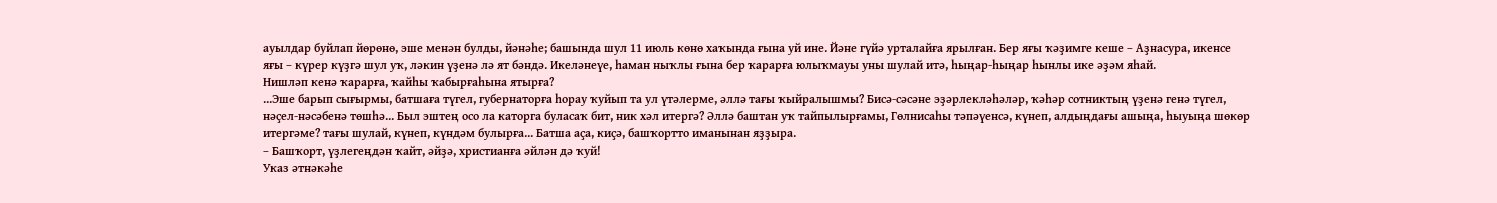ауылдар буйлап йөрөнө, эше менән булды, йәнәһе; башында шул 11 июль көнө хаҡында ғына уй ине. Йәне гүйә урталайға ярылған. Бер яғы ҡәҙимге кеше – Аҙнасура, икенсе яғы – күрер күҙгә шул уҡ, ләкин үҙенә лә ят бәндә. Икеләнеүе, һаман ныҡлы ғына бер ҡарарға юлыҡмауы уны шулай итә, һыңар-һыңар һынлы ике әҙәм яһай.
Нишләп кенә ҡарарға, ҡайһы ҡабырғаһына ятырға?
...Эше барып сығырмы, батшаға түгел, губернаторға һорау ҡуйып та ул үтәлерме, әллә тағы ҡыйралышмы? Бисә-сәсәне эҙәрлекләһәләр, ҡәһәр сотниктың үҙенә генә түгел, нәҫел-нәсәбенә төшһә... Был эштең осо ла каторга буласаҡ бит, ник хәл итергә? Әллә баштан уҡ тайпылырғамы, Гөлнисаһы тәпәүенсә, күнеп, алдыңдағы ашыңа, һыуыңа шөкөр итергәме? тағы шулай, күнеп, күндәм булырға... Батша аҫа, киҫә, башҡортто иманынан яҙҙыра.
– Башҡорт, үҙлегеңдән ҡайт, әйҙә, христианға әйлән дә ҡуй!
Указ әтнәкәһе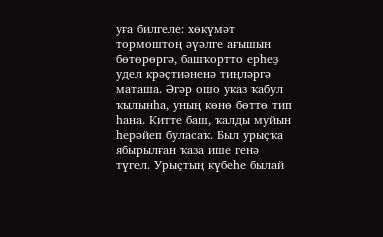уға билгеле: хөкүмәт тормоштоң әүәлге ағышын бөтөрөргә, башҡортто ерһеҙ удел крәҫтиәненә тиңләргә маташа. Әгәр ошо указ ҡабул ҡылынһа, уның көнө бөттө тип һана. Китте баш, ҡалды муйын һерәйеп буласаҡ. Был урыҫҡа ябырылған ҡаза ише генә түгел. Урыҫтың күбеһе былай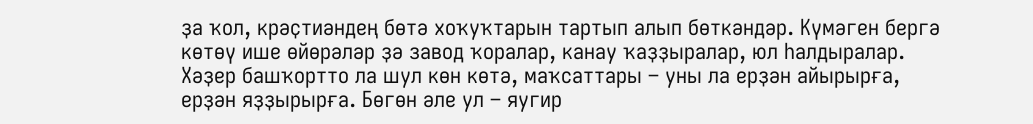ҙа ҡол, крәҫтиәндең бөтә хоҡуҡтарын тартып алып бөткәндәр. Күмәген бергә көтөү ише өйөрәләр ҙә завод ҡоралар, канау ҡаҙҙыралар, юл һалдыралар. Хәҙер башҡортто ла шул көн көтә, маҡсаттары – уны ла ерҙән айырырға, ерҙән яҙҙырырға. Бөгөн әле ул – яугир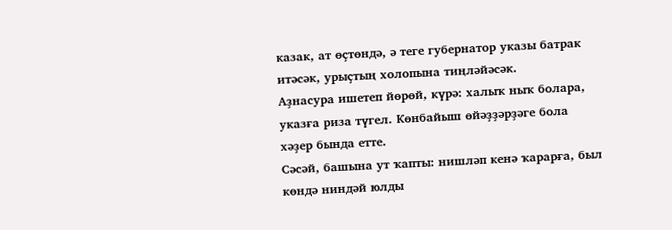казак, ат өҫтөндә, ә теге губернатор указы батрак итәсәк, урыҫтың холопына тиңләйәсәк.
Аҙнасура ишетеп йөрөй, күрә: халыҡ ныҡ болара, указға риза түгел. Көнбайыш өйәҙҙәрҙәге бола хәҙер бында етте.
Сәсәй, башына ут ҡапты: нишләп кенә ҡарарға, был көндә ниндәй юлды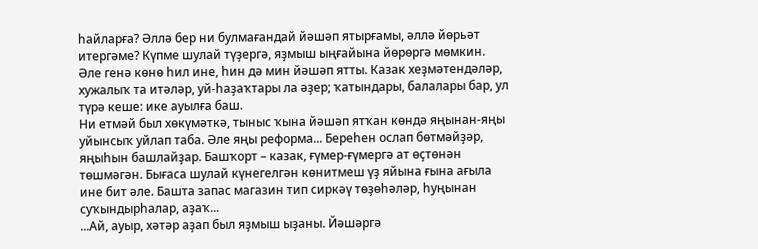һайларға? Әллә бер ни булмағандай йәшәп ятырғамы, әллә йөрьәт итергәме? Күпме шулай түҙергә, яҙмыш ыңғайына йөрөргә мөмкин. Әле генә көнө һил ине, һин дә мин йәшәп ятты. Казак хеҙмәтендәләр, хужалыҡ та итәләр, уй-һаҙаҡтары ла әҙер; ҡатындары, балалары бар, ул түрә кеше: ике ауылға баш.
Ни етмәй был хөкүмәткә, тыныс ҡына йәшәп ятҡан көндә яңынан-яңы уйынсыҡ уйлап таба. Әле яңы реформа... Береһен ослап бөтмәйҙәр, яңыһын башлайҙар. Башҡорт – казак, ғүмер-ғүмергә ат өҫтөнән төшмәгән. Бығаса шулай күнегелгән көнитмеш үҙ яйына ғына ағыла ине бит әле. Башта запас магазин тип сиркәү төҙөһәләр, һуңынан суҡындырһалар, аҙаҡ...
...Ай, ауыр, хәтәр аҙап был яҙмыш ыҙаны. Йәшәргә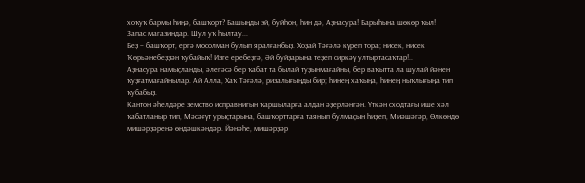хоҡуҡ бармы һиңә, башҡорт? Башыңды эй, буйһон, һин дә, Аҙнасура! Барыһына шөкөр ҡыл!
Запас магазиндар. Шул уҡ һылтау...
Беҙ – башҡорт, ергә мосолман булып яралғанбыҙ. Хоҙай Тәғәлә күреп тора; нисек, нисек Ҡөрьәнебеҙҙән ҡубайыҡ! Изге еребеҙгә, Әй буйҙарына теҙеп сиркәү ултыртасаҡтар!..
Аҙнасура намыҫланды, әлегәсә бер ҡабат та былай туҙынмағайны, бер ваҡытта ла шулай йәнен ҡуҙғатмағайнылар. Ай Алла, Хаҡ Тәғәлә, ризалығыңды бир; һинең хаҡыңа, һинең ныҡлығыңа тип ҡубабыҙ.
Кантон әһелдәре земство исправнигын ҡаршыларға алдан әҙерләнгән. Үткән сходтағы ише хәл ҡабатланыр тип, Мәсәғүт урыҫтарына, башҡорттарға таянып булмаҫын һиҙеп, Миәшәгәр, Өлкөндө мишәрҙәренә өндәшкәндәр. Йәнәһе, мишәрҙәр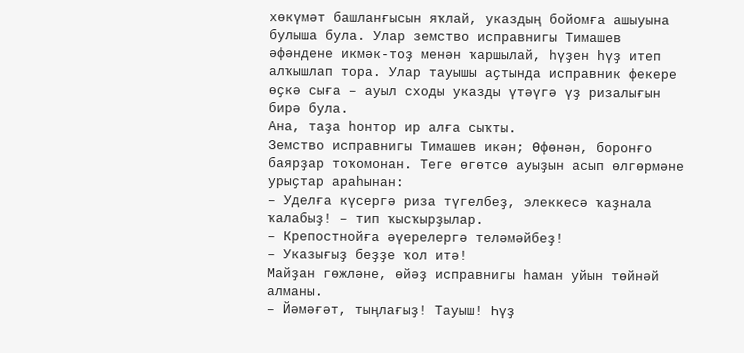хөкүмәт башланғысын яҡлай, указдың бойомға ашыуына булыша була. Улар земство исправнигы Тимашев әфәндене икмәк-тоҙ менән ҡаршылай, һүҙен һүҙ итеп алҡышлап тора. Улар тауышы аҫтында исправник фекере өҫкә сыға – ауыл сходы указды үтәүгә үҙ ризалығын бирә була.
Ана, таҙа һонтор ир алға сыҡты.
Земство исправнигы Тимашев икән; Өфөнән, боронғо баярҙар тоҡомонан. Теге өгөтсө ауыҙын асып өлгөрмәне урыҫтар араһынан:
– Уделға күсергә риза түгелбеҙ, элеккесә ҡаҙнала ҡалабыҙ! – тип ҡысҡырҙылар.
– Крепостнойға әүерелергә теләмәйбеҙ!
– Указығыҙ беҙҙе ҡол итә!
Майҙан гөжләне, өйәҙ исправнигы һаман уйын төйнәй алманы.
– Йәмәғәт, тыңлағыҙ! Тауыш! Һүҙ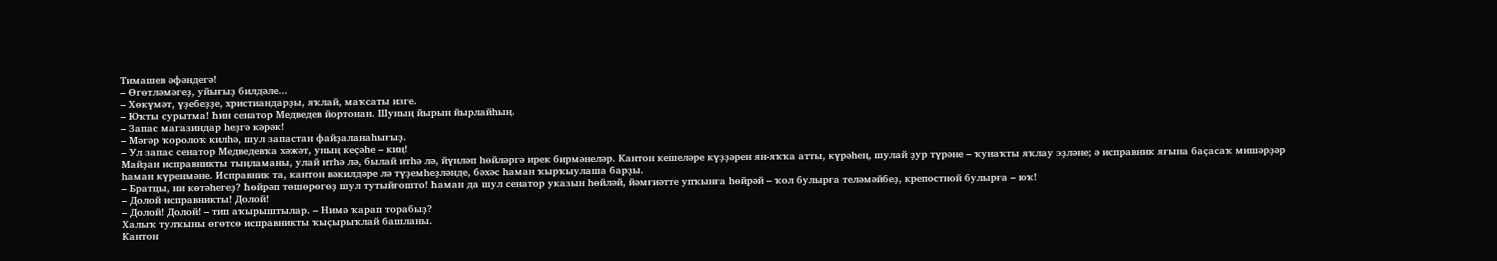Тимашев әфәндегә!
– Өгөтләмәгеҙ, уйығыҙ билдәле...
– Хөкүмәт, үҙебеҙҙе, христиандарҙы, яҡлай, маҡсаты изге.
– Юҡты сурытма! Һин сенатор Медведев йортонан. Шуның йырын йырлайһың.
– Запас магазиндар һеҙгә кәрәк!
– Мәгәр ҡоролоҡ килһә, шул запастан файҙаланаһығыҙ.
– Ул запас сенатор Медведевҡа хәжәт, уның кеҫәһе – киң!
Майҙан исправникты тыңламаны, улай итһә лә, былай итһә лә, йүнләп һөйләргә ирек бирмәнеләр. Кантон кешеләре күҙҙәрен ян-яҡҡа атты, күрәһең, шулай ҙур түрәне – ҡунаҡты яҡлау эҙләне; ә исправник яғына баҫасаҡ мишәрҙәр һаман күренмәне. Исправник та, кантон вәкилдәре лә түҙемһеҙләнде, бәхәс һаман ҡырҡыулаша барҙы.
– Братцы, ни көтәһегеҙ? Һөйрәп төшөрөгөҙ шул тутыйғошто! Һаман да шул сенатор указын һөйләй, йәмғиәтте упҡынға һөйрәй – ҡол булырға теләмәйбеҙ, крепостной булырға – юҡ!
– Долой исправникты! Долой!
– Долой! Долой! – тип аҡырыштылар. – Нимә ҡарап торабыҙ?
Халыҡ тулҡыны өгөтсө исправникты ҡыҫырыҡлай башланы.
Кантон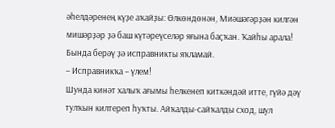әһелдәренең күҙе аҡайҙы: Өлкөндөнән, Миәшәгәрҙән килгән мишәрҙәр ҙә баш күтәреүселәр яғына баҫҡан. Ҡайһы арала! Бында берәү ҙә исправникты яҡламай.
– Исправникҡа – үлем!
Шунда кинәт халыҡ ағымы һелкенеп киткәндәй итте, гүйә дәү тулҡын килтереп һуҡты. Айҡалды-сайҡалды сход, шул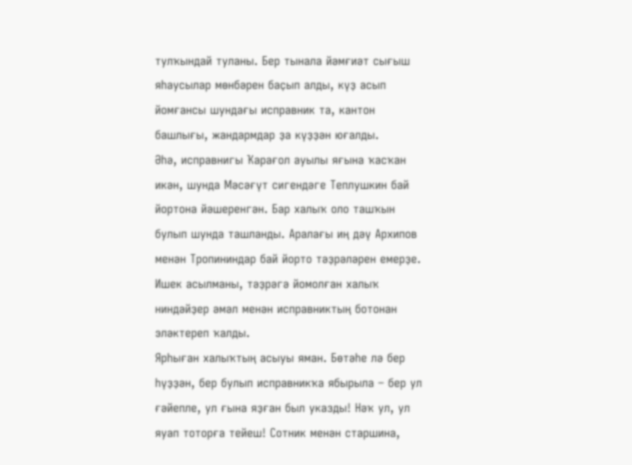тулҡындай туланы. Бер тынала йәмғиәт сығыш яһаусылар мөнбәрен баҫып алды, күҙ асып йомғансы шундағы исправник та, кантон башлығы, жандармдар ҙа күҙҙән юғалды.
Әһә, исправнигы Ҡарағол ауылы яғына ҡасҡан икән, шунда Мәсәғүт сигендәге Теплушкин бай йортона йәшеренгән. Бар халыҡ оло ташҡын булып шунда ташланды. Аралағы иң дәү Архипов менән Тропининдар бай йорто тәҙрәләрен емерҙе. Ишек асылманы, тәҙрәгә йомолған халыҡ ниндәйҙер әмәл менән исправниктың ботонан эләктереп ҡалды.
Ярһыған халыҡтың асыуы яман. Бөтәһе лә бер һүҙҙән, бер булып исправникҡа ябырыла – бер ул ғәйепле, ул ғына яҙған был указды! Нәҡ ул, ул яуап тоторға тейеш! Сотник менән старшина,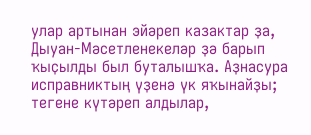улар артынан эйәреп казактар ҙа, Дыуан-Мәсетленекеләр ҙә барып ҡыҫылды был буталышҡа. Аҙнасура исправниктың үҙенә үк яҡынайҙы; тегене күтәреп алдылар,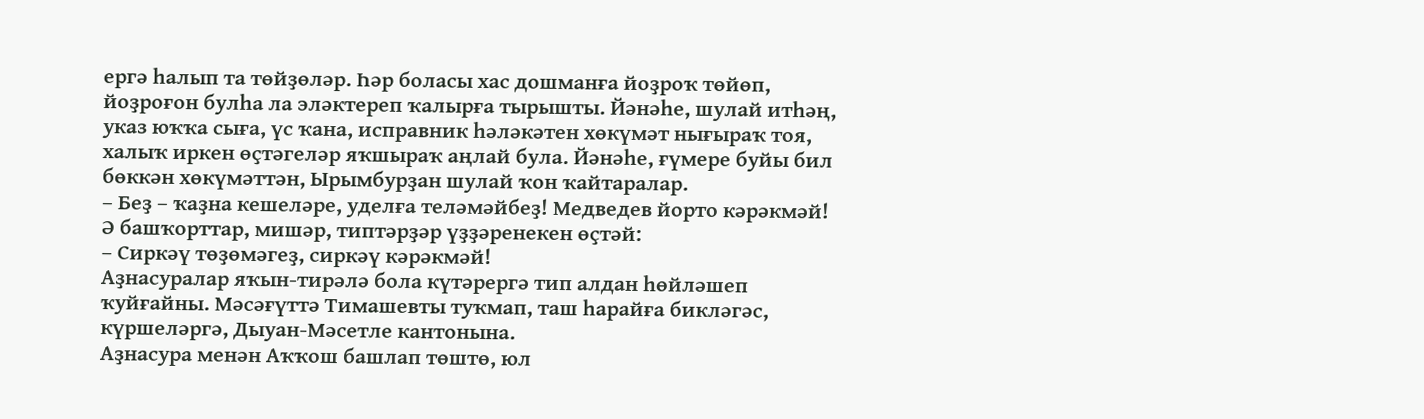ергә һалып та төйҙөләр. Һәр боласы хас дошманға йоҙроҡ төйөп, йоҙроғон булһа ла эләктереп ҡалырға тырышты. Йәнәһе, шулай итһәң, указ юҡҡа сыға, үс ҡана, исправник һәләкәтен хөкүмәт нығыраҡ тоя, халыҡ иркен өҫтәгеләр яҡшыраҡ аңлай була. Йәнәһе, ғүмере буйы бил бөккән хөкүмәттән, Ырымбурҙан шулай ҡон ҡайтаралар.
– Беҙ – ҡаҙна кешеләре, уделға теләмәйбеҙ! Медведев йорто кәрәкмәй!
Ә башҡорттар, мишәр, типтәрҙәр үҙҙәренекен өҫтәй:
– Сиркәү төҙөмәгеҙ, сиркәү кәрәкмәй!
Аҙнасуралар яҡын-тирәлә бола күтәрергә тип алдан һөйләшеп ҡуйғайны. Мәсәғүттә Тимашевты туҡмап, таш һарайға бикләгәс, күршеләргә, Дыуан-Мәсетле кантонына.
Аҙнасура менән Аҡҡош башлап төштө, юл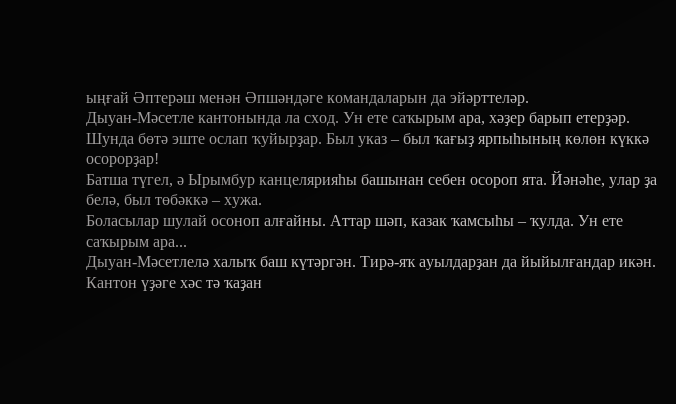ыңғай Әптерәш менән Әпшәндәге командаларын да эйәрттеләр.
Дыуан-Мәсетле кантонында ла сход. Ун ете саҡырым ара, хәҙер барып етерҙәр. Шунда бөтә эште ослап ҡуйырҙар. Был указ – был ҡағыҙ ярпыһының көлөн күккә осорорҙар!
Батша түгел, ә Ырымбур канцелярияһы башынан себен осороп ята. Йәнәһе, улар ҙа белә, был төбәккә – хужа.
Боласылар шулай осоноп алғайны. Аттар шәп, казак ҡамсыһы – ҡулда. Ун ете саҡырым ара...
Дыуан-Мәсетлелә халыҡ баш күтәргән. Тирә-яҡ ауылдарҙан да йыйылғандар икән. Кантон үҙәге хәс тә ҡаҙан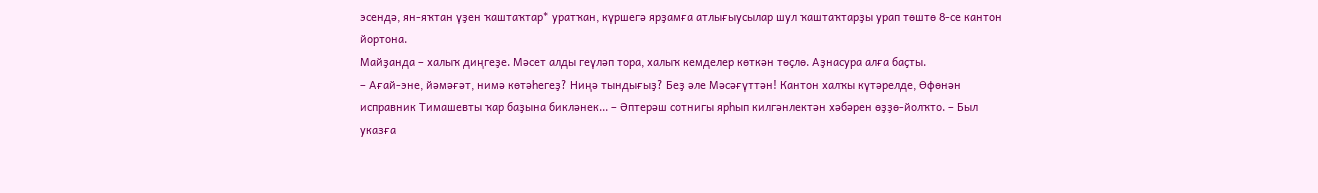эсендә, ян-яҡтан үҙен ҡаштаҡтар* уратҡан, күршегә ярҙамға атлығыусылар шул ҡаштаҡтарҙы урап төштө 8-се кантон йортона.
Майҙанда – халыҡ диңгеҙе. Мәсет алды геүләп тора, халыҡ кемделер көткән төҫлө. Аҙнасура алға баҫты.
– Ағай-эне, йәмәғәт, нимә көтәһегеҙ? Ниңә тындығыҙ? Беҙ әле Мәсәғүттән! Кантон халҡы күтәрелде, Өфөнән исправник Тимашевты ҡар баҙына бикләнек... – Әптерәш сотнигы ярһып килгәнлектән хәбәрен өҙҙө-йолҡто. – Был указға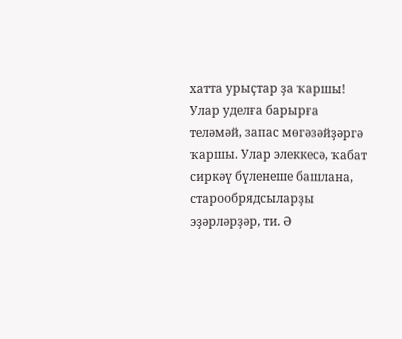хатта урыҫтар ҙа ҡаршы! Улар уделға барырға теләмәй, запас мөгәзәйҙәргә ҡаршы. Улар элеккесә, ҡабат сиркәү бүленеше башлана, старообрядсыларҙы эҙәрләрҙәр, ти. Ә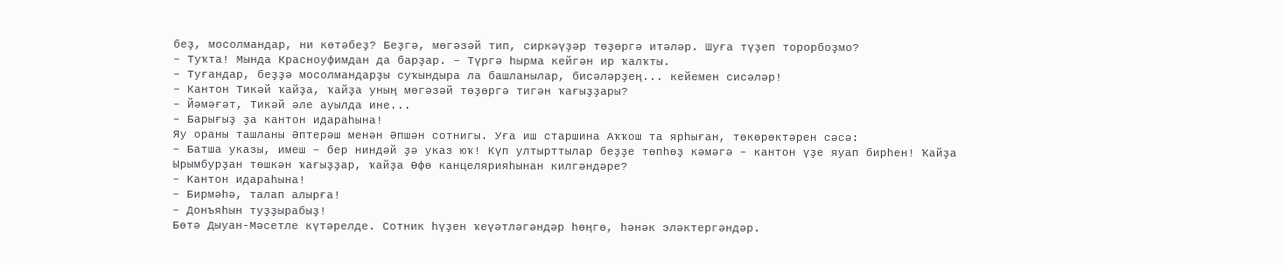беҙ, мосолмандар, ни көтәбеҙ? Беҙгә, мөгәзәй тип, сиркәүҙәр төҙөргә итәләр. Шуға түҙеп торорбоҙмо?
– Туҡта! Мында Красноуфимдан да барҙар. – Түргә һырма кейгән ир ҡалҡты.
– Туғандар, беҙҙә мосолмандарҙы суҡындыра ла башланылар, бисәләрҙең... кейемен сисәләр!
– Кантон Тикәй ҡайҙа, ҡайҙа уның мөгәзәй төҙөргә тигән ҡағыҙҙары?
– Йәмәғәт, Тикәй әле ауылда ине...
– Барығыҙ ҙа кантон идараһына!
Яу ораны ташланы Әптерәш менән Әпшән сотнигы. Уға иш старшина Аҡҡош та ярһыған, төкөрөктәрен сәсә:
– Батша указы, имеш – бер ниндәй ҙә указ юҡ! Күп ултырттылар беҙҙе төпһөҙ кәмәгә – кантон үҙе яуап бирһен! Ҡайҙа Ырымбурҙан төшкән ҡағыҙҙар, ҡайҙа Өфө канцелярияһынан килгәндәре?
– Кантон идараһына!
– Бирмәһә, талап алырға!
– Донъяһын туҙҙырабыҙ!
Бөтә Дыуан-Мәсетле күтәрелде. Сотник һүҙен ҡеүәтләгәндәр һөңгө, һәнәк эләктергәндәр.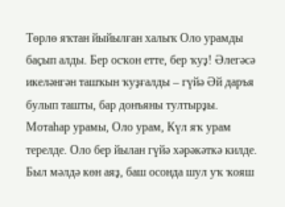Төрлө яҡтан йыйылған халыҡ Оло урамды баҫып алды. Бер осҡон етте, бер ҡуҙ! Әлегәсә икеләнгән ташҡын ҡуҙғалды – гүйә Әй даръя булып ташты, бар донъяны тултырҙы. Мотаһар урамы, Оло урам, Күл яҡ урам терелде. Оло бер йылан гүйә хәрәкәткә килде.
Был мәлдә көн аяҙ, баш осонда шул уҡ ҡояш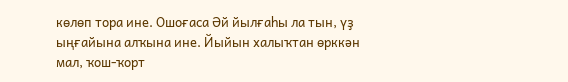көлөп тора ине. Ошоғаса Әй йылғаһы ла тын, үҙ ыңғайына алҡына ине. Йыйын халыҡтан өрккән мал, ҡош-ҡорт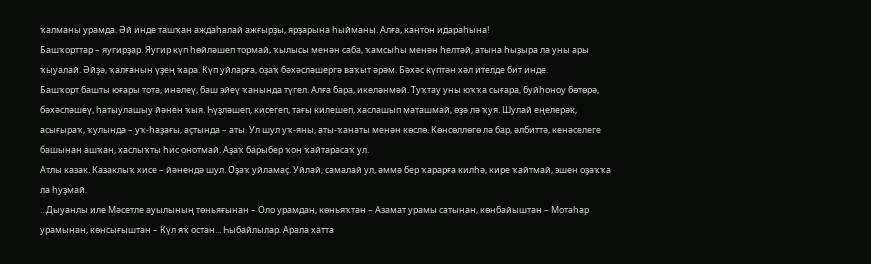ҡалманы урамда. Әй инде ташҡан аждаһалай ажғырҙы, ярҙарына һыйманы. Алға, кантон идараһына!
Башҡорттар – яугирҙар. Яугир күп һөйләшеп тормай, ҡылысы менән саба, ҡамсыһы менән һелтәй, атына һыҙыра ла уны ары ҡыуалай. Әйҙә, ҡалғанын үҙең ҡара. Күп уйларға, оҙаҡ бәхәсләшергә ваҡыт әрәм. Бәхәс күптән хәл ителде бит инде.
Башҡорт башты юғары тота, инәлеү, баш эйеү ҡанында түгел. Алға бара, икеләнмәй. Туҡтау уны юҡҡа сығара, буйһоноу бөтөрә, бәхәсләшеү, һатыулашыу йәнен ҡыя. Һүҙләшеп, кисегеп, тағы килешеп, хаслашып маташмай, өҙә лә ҡуя. Шулай еңелерәк, асығыраҡ, ҡулында – уҡ-һаҙағы, аҫтында – аты. Ул шул уҡ-яны, аты-ҡанаты менән көслө. Көнсөллөгө лә бар, әлбиттә, кенәселеге башынан ашҡан, хаслыҡты һис онотмай. Аҙаҡ барыбер ҡон ҡайтарасаҡ ул.
Атлы казак. Казаклыҡ хисе – йәнендә шул. Оҙаҡ уйламаҫ. Уйлай, самалай ул, әммә бер ҡарарға килһә, кире ҡайтмай, эшен оҙаҡҡа ла һуҙмай.
...Дыуанлы иле Мәсетле ауылының төньяғынан – Оло урамдан, көньяҡтан – Азамат урамы сатынан, көнбайыштан – Мотаһар урамынан, көнсығыштан – Күл яҡ остан... Һыбайлылар. Арала хатта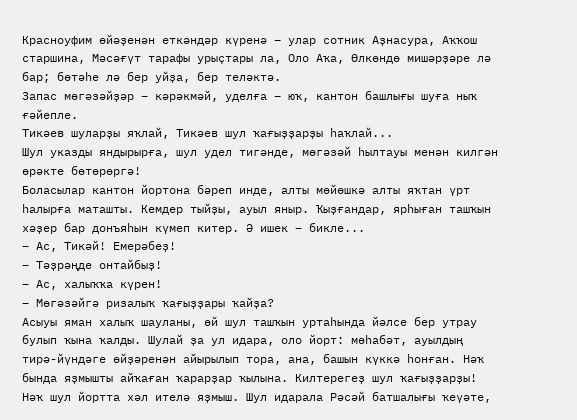Красноуфим өйәҙенән еткәндәр күренә – улар сотник Аҙнасура, Аҡҡош старшина, Мәсәғүт тарафы урыҫтары ла, Оло Аҡа, Өлкөндө мишәрҙәре лә бар; бөтәһе лә бер уйҙа, бер теләктә.
Запас мөгәзәйҙәр – кәрәкмәй, уделға – юҡ, кантон башлығы шуға ныҡ ғәйепле.
Тикәев шуларҙы яҡлай, Тикәев шул ҡағыҙҙарҙы һаҡлай...
Шул указды яндырырға, шул удел тигәнде, мөгәзәй һылтауы менән килгән өрәкте бөтөрөргә!
Боласылар кантон йортона бәреп инде, алты мөйөшкә алты яҡтан үрт һалырға маташты. Кемдер тыйҙы, ауыл яныр. Ҡыҙғандар, ярһыған ташҡын хәҙер бар донъяһын күмеп китер. Ә ишек – бикле...
– Ас, Тикәй! Емерәбеҙ!
– Тәҙрәңде онтайбыҙ!
– Ас, халыҡҡа күрен!
– Мөгәзәйгә ризалыҡ ҡағыҙҙары ҡайҙа?
Асыуы яман халыҡ шауланы, өй шул ташҡын уртаһында йәлсе бер утрау булып ҡына ҡалды. Шулай ҙа ул идара, оло йорт: мөһабәт, ауылдың тирә-йүндәге өйҙәренән айырылып тора, ана, башын күккә һонған. Нәҡ бында яҙмышты айҡаған ҡарарҙар ҡылына. Килтерегеҙ шул ҡағыҙҙарҙы! Нәҡ шул йортта хәл ителә яҙмыш. Шул идарала Рәсәй батшалығы ҡеүәте,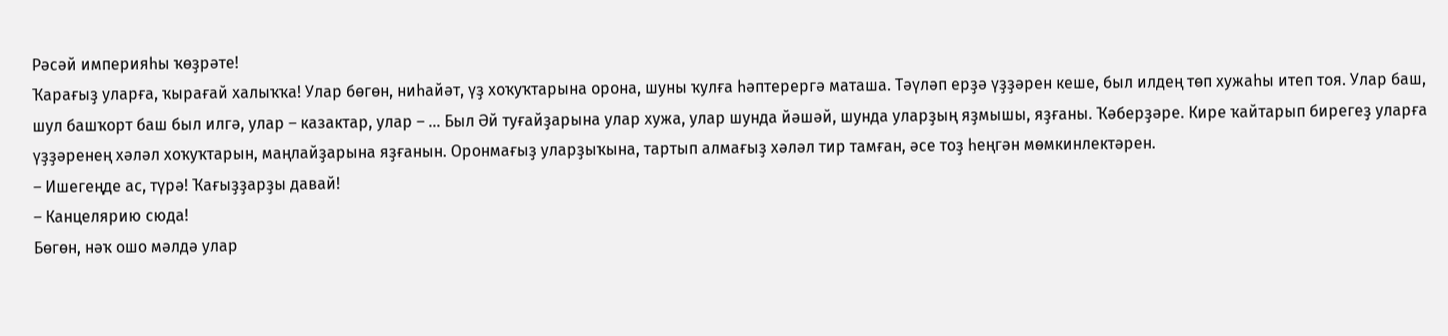Рәсәй империяһы ҡөҙрәте!
Ҡарағыҙ уларға, ҡырағай халыҡҡа! Улар бөгөн, ниһайәт, үҙ хоҡуҡтарына орона, шуны ҡулға һәптерергә маташа. Тәүләп ерҙә үҙҙәрен кеше, был илдең төп хужаһы итеп тоя. Улар баш, шул башҡорт баш был илгә, улар – казактар, улар – ... Был Әй туғайҙарына улар хужа, улар шунда йәшәй, шунда уларҙың яҙмышы, яҙғаны. Ҡәберҙәре. Кире ҡайтарып бирегеҙ уларға үҙҙәренең хәләл хоҡуҡтарын, маңлайҙарына яҙғанын. Оронмағыҙ уларҙыҡына, тартып алмағыҙ хәләл тир тамған, әсе тоҙ һеңгән мөмкинлектәрен.
– Ишегеңде ас, түрә! Ҡағыҙҙарҙы давай!
– Канцелярию сюда!
Бөгөн, нәҡ ошо мәлдә улар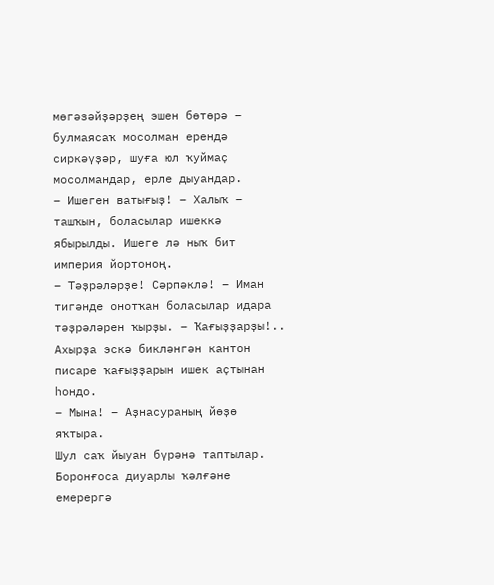мөгәзәйҙәрҙең эшен бөтөрә – булмаясаҡ мосолман ерендә сиркәүҙәр, шуға юл ҡуймаҫ мосолмандар, ерле дыуандар.
– Ишеген ватығыҙ! – Халыҡ – ташҡын, боласылар ишеккә ябырылды. Ишеге лә ныҡ бит империя йортоноң.
– Тәҙрәләрҙе! Сәрпәклә! – Иман тигәнде онотҡан боласылар идара тәҙрәләрен ҡырҙы. – Ҡағыҙҙарҙы!..
Ахырҙа эскә бикләнгән кантон писаре ҡағыҙҙарын ишек аҫтынан һондо.
– Мына! – Аҙнасураның йөҙө яҡтыра.
Шул саҡ йыуан бүрәнә таптылар. Боронғоса диуарлы ҡәлғәне емерергә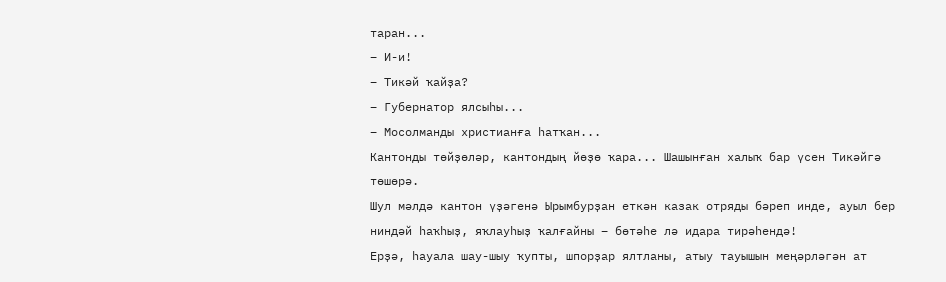таран...
– И-и!
– Тикәй ҡайҙа?
– Губернатор ялсыһы...
– Мосолманды христианға һатҡан...
Кантонды төйҙөләр, кантондың йөҙө ҡара... Шашынған халыҡ бар үсен Тикәйгә төшөрә.
Шул мәлдә кантон үҙәгенә Ырымбурҙан еткән казак отряды бәреп инде, ауыл бер ниндәй һаҡһыҙ, яҡлауһыҙ ҡалғайны – бөтәһе лә идара тирәһендә!
Ерҙә, һауала шау-шыу ҡупты, шпорҙар ялтланы, атыу тауышын меңәрләгән ат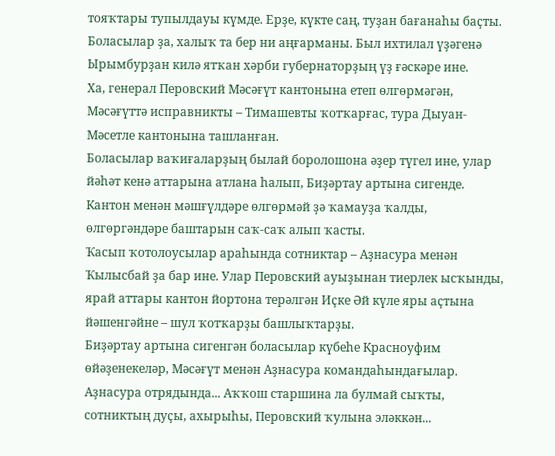тояҡтары тупылдауы күмде. Ерҙе, күкте саң, туҙан бағанаһы баҫты. Боласылар ҙа, халыҡ та бер ни аңғарманы. Был ихтилал үҙәгенә Ырымбурҙан килә ятҡан хәрби губернаторҙың үҙ ғәскәре ине.
Ха, генерал Перовский Мәсәғүт кантонына етеп өлгөрмәгән, Мәсәғүттә исправникты – Тимашевты ҡотҡарғас, тура Дыуан-Мәсетле кантонына ташланған.
Боласылар ваҡиғаларҙың былай боролошона әҙер түгел ине, улар йәһәт кенә аттарына атлана һалып, Биҙәртау артына сигенде. Кантон менән мәшғүлдәре өлгөрмәй ҙә ҡамауҙа ҡалды, өлгөргәндәре баштарын саҡ-саҡ алып ҡасты.
Ҡасып ҡотолоусылар араһында сотниктар – Аҙнасура менән Ҡылысбай ҙа бар ине. Улар Перовский ауыҙынан тиерлек ысҡынды, ярай аттары кантон йортона терәлгән Иҫке Әй күле яры аҫтына йәшенгәйне – шул ҡотҡарҙы башлыҡтарҙы.
Биҙәртау артына сигенгән боласылар күбеһе Красноуфим өйәҙенекеләр, Мәсәғүт менән Аҙнасура командаһындағылар. Аҙнасура отрядында... Аҡҡош старшина ла булмай сыҡты, сотниктың дуҫы, ахырыһы, Перовский ҡулына эләккән...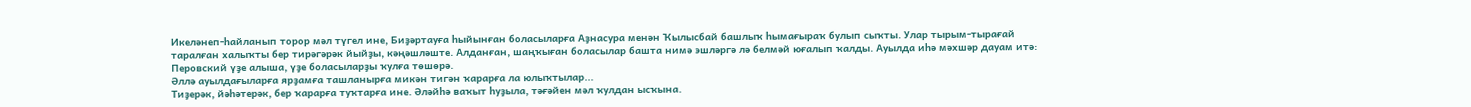Икеләнеп-һайланып торор мәл түгел ине, Биҙәртауға һыйынған боласыларға Аҙнасура менән Ҡылысбай башлыҡ һымағыраҡ булып сыҡты. Улар тырым-тырағай таралған халыҡты бер тирәгәрәк йыйҙы, кәңәшләште. Алданған, шаңҡыған боласылар башта нимә эшләргә лә белмәй юғалып ҡалды. Ауылда иһә мәхшәр дауам итә: Перовский үҙе алыша, үҙе боласыларҙы ҡулға төшөрә.
Әллә ауылдағыларға ярҙамға ташланырға микән тигән ҡарарға ла юлыҡтылар...
Тиҙерәк, йәһәтерәк, бер ҡарарға туҡтарға ине. Әләйһә ваҡыт һуҙыла, тәғәйен мәл ҡулдан ысҡына.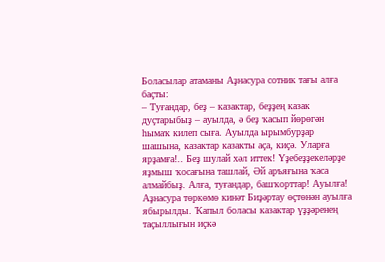Боласылар атаманы Аҙнасура сотник тағы алға баҫты:
– Туғандар, беҙ – казактар, беҙҙең казак дуҫтарыбыҙ – ауылда, ә беҙ ҡасып йөрөгән һымаҡ килеп сыға. Ауылда ырымбурҙар шашына, казактар казакты аҫа, киҫә. Уларға ярҙамға!.. Беҙ шулай хәл иттек! Үҙебеҙҙекеләрҙе яҙмыш ҡосағына ташлай, Әй аръяғына ҡаса алмайбыҙ. Алға, туғандар, башҡорттар! Ауылға!
Аҙнасура төркөмө кинәт Биҙәртау өҫтөнән ауылға ябырылды. Ҡапыл боласы казактар үҙҙәренең таҫыллығын иҫкә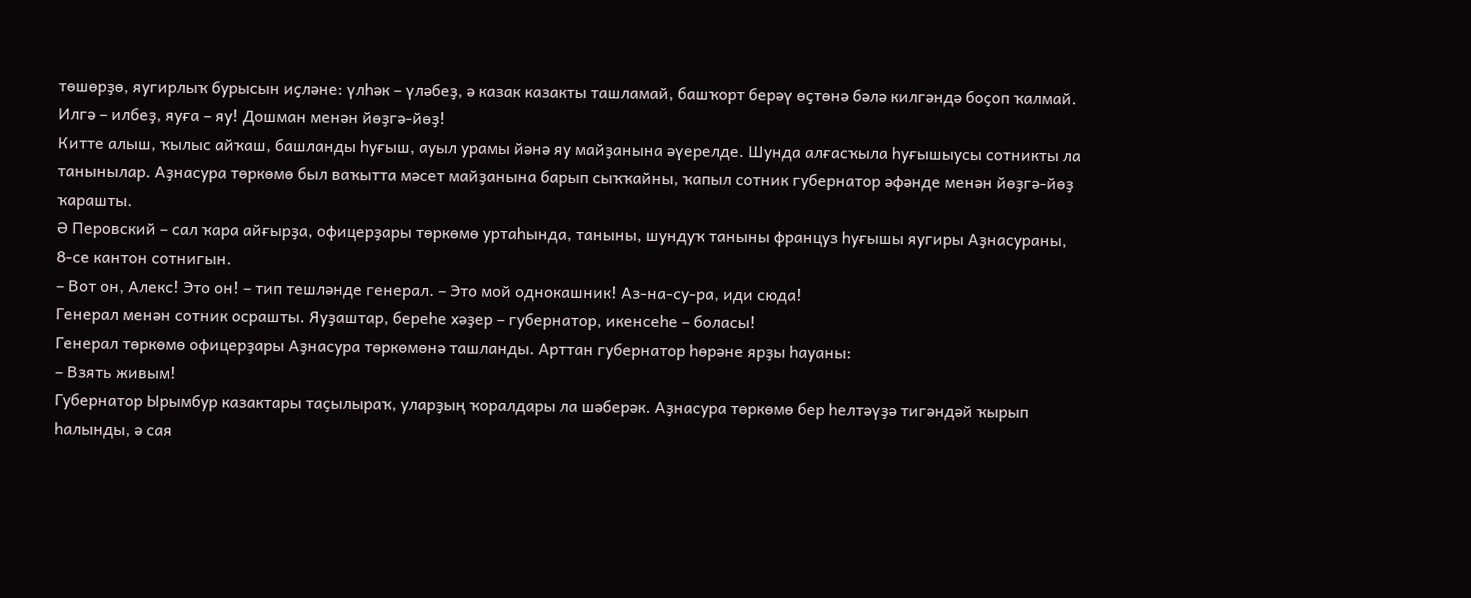төшөрҙө, яугирлыҡ бурысын иҫләне: үлһәк – үләбеҙ, ә казак казакты ташламай, башҡорт берәү өҫтөнә бәлә килгәндә боҫоп ҡалмай. Илгә – илбеҙ, яуға – яу! Дошман менән йөҙгә-йөҙ!
Китте алыш, ҡылыс айҡаш, башланды һуғыш, ауыл урамы йәнә яу майҙанына әүерелде. Шунда алғасҡыла һуғышыусы сотникты ла танынылар. Аҙнасура төркөмө был ваҡытта мәсет майҙанына барып сыҡҡайны, ҡапыл сотник губернатор әфәнде менән йөҙгә-йөҙ ҡарашты.
Ә Перовский – сал ҡара айғырҙа, офицерҙары төркөмө уртаһында, таныны, шундуҡ таныны француз һуғышы яугиры Аҙнасураны, 8-се кантон сотнигын.
– Вот он, Алекс! Это он! – тип тешләнде генерал. – Это мой однокашник! Аз-на-су-ра, иди сюда!
Генерал менән сотник осрашты. Яуҙаштар, береһе хәҙер – губернатор, икенсеһе – боласы!
Генерал төркөмө офицерҙары Аҙнасура төркөмөнә ташланды. Арттан губернатор һөрәне ярҙы һауаны:
– Взять живым!
Губернатор Ырымбур казактары таҫылыраҡ, уларҙың ҡоралдары ла шәберәк. Аҙнасура төркөмө бер һелтәүҙә тигәндәй ҡырып һалынды, ә сая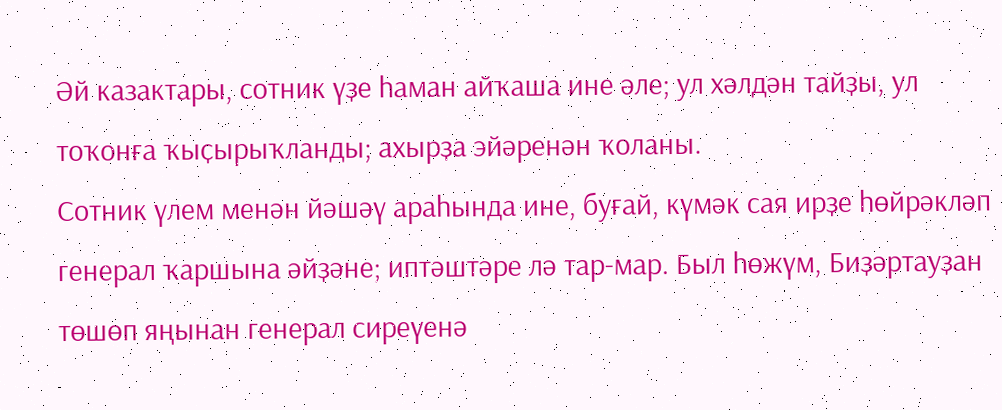Әй казактары, сотник үҙе һаман айҡаша ине әле; ул хәлдән тайҙы, ул тоҡонға ҡыҫырыҡланды; ахырҙа эйәренән ҡоланы.
Сотник үлем менән йәшәү араһында ине, буғай, күмәк сая ирҙе һөйрәкләп генерал ҡаршына әйҙәне; иптәштәре лә тар-мар. Был һөжүм, Биҙәртауҙан төшөп яңынан генерал сиреүенә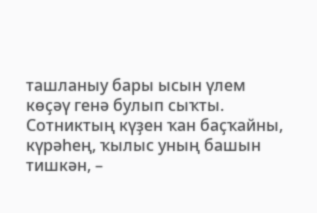ташланыу бары ысын үлем көҫәү генә булып сыҡты.
Сотниктың күҙен ҡан баҫҡайны, күрәһең, ҡылыс уның башын тишкән, –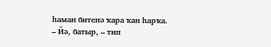һаман битенә ҡара ҡан һарҡа.
– Йә, батыр, – тип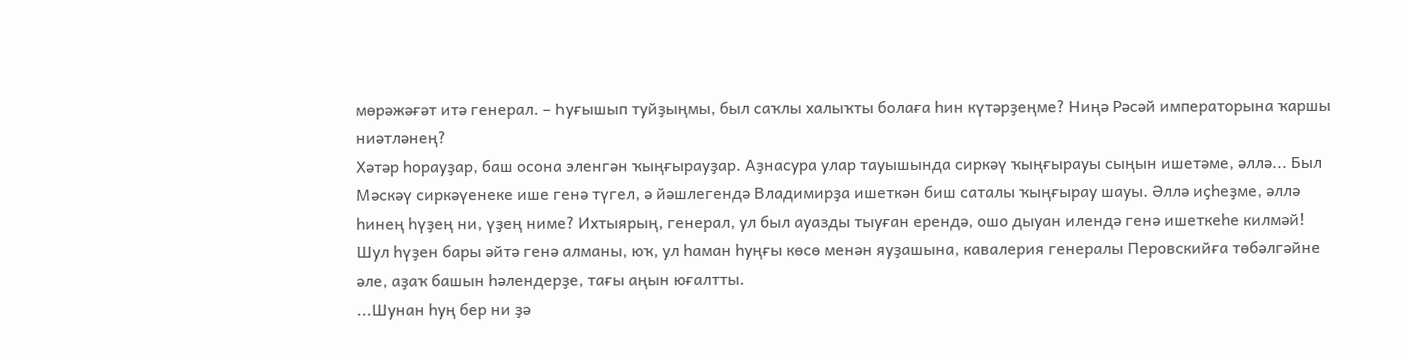мөрәжәғәт итә генерал. – Һуғышып туйҙыңмы, был саҡлы халыҡты болаға һин күтәрҙеңме? Ниңә Рәсәй императорына ҡаршы ниәтләнең?
Хәтәр һорауҙар, баш осона эленгән ҡыңғырауҙар. Аҙнасура улар тауышында сиркәү ҡыңғырауы сыңын ишетәме, әллә... Был Мәскәү сиркәүенеке ише генә түгел, ә йәшлегендә Владимирҙа ишеткән биш саталы ҡыңғырау шауы. Әллә иҫһеҙме, әллә һинең һүҙең ни, үҙең ниме? Ихтыярың, генерал, ул был ауазды тыуған ерендә, ошо дыуан илендә генә ишеткеһе килмәй!
Шул һүҙен бары әйтә генә алманы, юҡ, ул һаман һуңғы көсө менән яуҙашына, кавалерия генералы Перовскийға төбәлгәйне әле, аҙаҡ башын һәлендерҙе, тағы аңын юғалтты.
...Шунан һуң бер ни ҙә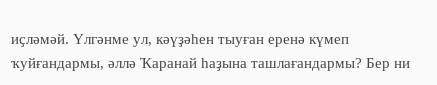иҫләмәй. Үлгәнме ул, кәүҙәһен тыуған еренә күмеп ҡуйғандармы, әллә Ҡаранай һаҙына ташлағандармы? Бер ни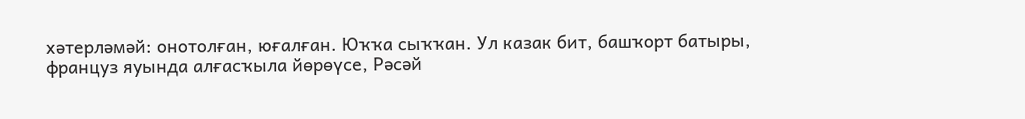хәтерләмәй: онотолған, юғалған. Юҡҡа сыҡҡан. Ул казак бит, башҡорт батыры, француз яуында алғасҡыла йөрөүсе, Рәсәй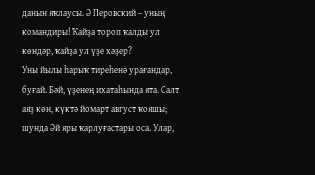данын яҡлаусы. Ә Перовский – уның командиры! Ҡайҙа тороп ҡалды ул көндәр, ҡайҙа ул үҙе хәҙер?
Уны йылы һарыҡ тиреһенә урағандар, буғай. Бәй, үҙенең ихатаһында ята. Салт аяҙ көн, күктә йомарт август ҡояшы; шунда Әй яры ҡарлуғастары оса. Улар,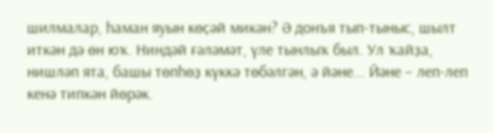шилмалар, һаман яуын көҫәй микән? Ә донъя тып-тыныс, шылт иткән дә өн юҡ. Ниндәй ғәләмәт, үле тынлыҡ был. Ул ҡайҙа, нишләп ята, башы төпһөҙ күккә төбәлгән, ә йәне... Йәне – леп-леп кенә типкән йөрәк.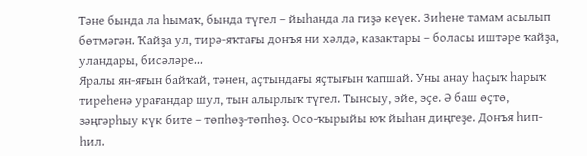Тәне бында ла һымаҡ, бында түгел – йыһанда ла гиҙә кеүек. Зиһене тамам асылып бөтмәгән. Ҡайҙа ул, тирә-яҡтағы донъя ни хәлдә, казактары – боласы иштәре ҡайҙа, уландары, бисәләре...
Яралы ян-яғын байҡай, тәнен, аҫтындағы яҫтығын ҡапшай. Уны анау һаҫыҡ һарыҡ тиреһенә урағандар шул, тын алырлыҡ түгел. Тынсыу, эйе, эҫе. Ә баш өҫтө, зәңгәрһыу күк бите – төпһөҙ-төпһөҙ. Осо-ҡырыйы юҡ йыһан диңгеҙе. Донъя һип-һил.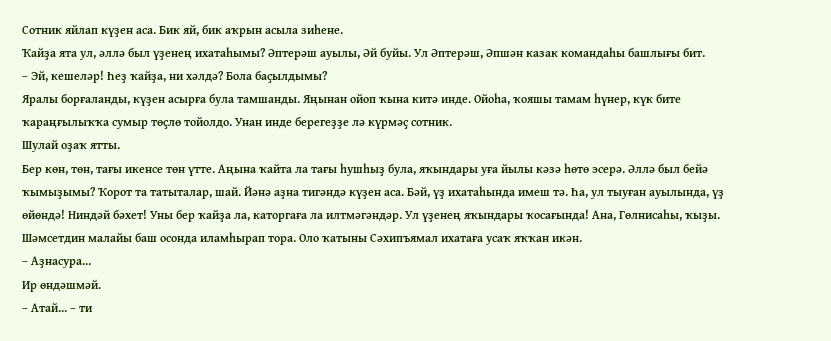Сотник яйлап күҙен аса. Бик яй, бик аҡрын асыла зиһене.
Ҡайҙа ята ул, әллә был үҙенең ихатаһымы? Әптерәш ауылы, Әй буйы. Ул Әптерәш, Әпшән казак командаһы башлығы бит.
– Эй, кешеләр! Һеҙ ҡайҙа, ни хәлдә? Бола баҫылдымы?
Яралы борғаланды, күҙен асырға була тамшанды. Яңынан ойоп ҡына китә инде. Ойоһа, ҡояшы тамам һүнер, күк бите ҡараңғылыҡҡа сумыр төҫлө тойолдо. Унан инде берегеҙҙе лә күрмәҫ сотник.
Шулай оҙаҡ ятты.
Бер көн, төн, тағы икенсе төн үтте. Аңына ҡайта ла тағы һушһыҙ була, яҡындары уға йылы кәзә һөтө эсерә. Әллә был бейә ҡымыҙымы? Ҡорот та татыталар, шай. Йәнә аҙна тигәндә күҙен аса. Бәй, үҙ ихатаһында имеш тә. Һа, ул тыуған ауылында, үҙ өйөндә! Ниндәй бәхет! Уны бер ҡайҙа ла, каторгаға ла илтмәгәндәр. Ул үҙенең яҡындары ҡосағында! Ана, Гөлнисаһы, ҡыҙы. Шәмсетдин малайы баш осонда иламһырап тора. Оло ҡатыны Сәхипъямал ихатаға усаҡ яҡҡан икән.
– Аҙнасура...
Ир өндәшмәй.
– Атай... – ти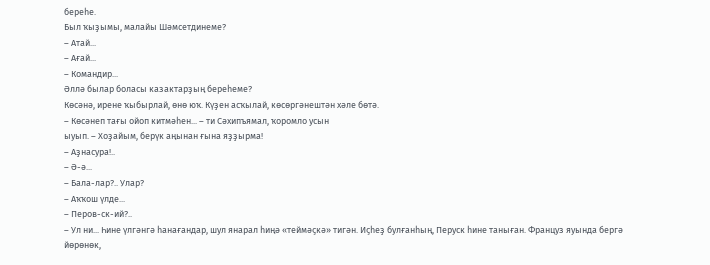береһе.
Был ҡыҙымы, малайы Шәмсетдинеме?
– Атай...
– Ағай...
– Командир...
Әллә былар боласы казактарҙың береһеме?
Көсәнә, ирене ҡыбырлай, өнө юҡ. Күҙен асҡылай, көсөргәнештән хәле бөтә.
– Көсәнеп тағы ойоп китмәһен... – ти Сәхипъямал, ҡоромло усын
ыуып. – Хоҙайым, берүк аңынан ғына яҙҙырма!
– Аҙнасура!..
– Ә-ә...
– Бала-лар?.. Улар?
– Аҡҡош үлде...
– Перов-ск-ий?..
– Ул ни... Һине үлгәнгә һанағандар, шул янарал һиңә «теймәҫкә» тигән. Иҫһеҙ булғанһың, Перуск һине таныған. Француз яуында бергә йөрөнөк,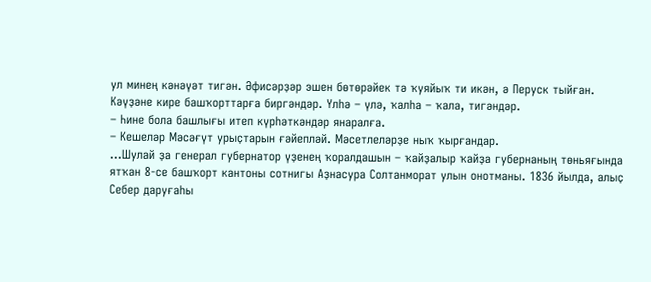ул минең кәнәүәт тигән. Әфисәрҙәр эшен бөтөрәйек тә ҡуяйыҡ ти икән, ә Перуск тыйған. Кәүҙәне кире башҡорттарға биргәндәр. Үлһә – үлә, ҡалһа – ҡала, тигәндәр.
– Һине бола башлығы итеп күрһәткәндәр янаралға.
– Кешеләр Мәсәғүт урыҫтарын ғәйепләй. Мәсетлеләрҙе ныҡ ҡырғандар.
...Шулай ҙа генерал губернатор үҙенең ҡоралдашын – ҡайҙалыр ҡайҙа губернаның төньяғында ятҡан 8-се башҡорт кантоны сотнигы Аҙнасура Солтанморат улын онотманы. 1836 йылда, алыҫ Себер даруғаһы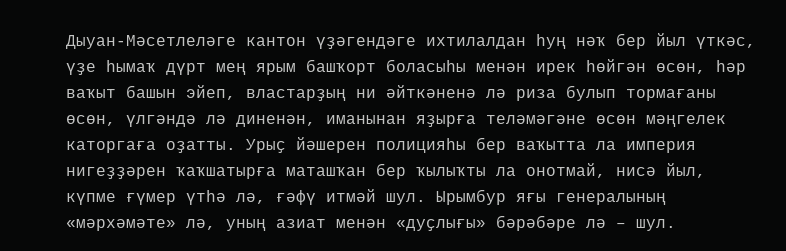Дыуан-Мәсетлеләге кантон үҙәгендәге ихтилалдан һуң нәҡ бер йыл үткәс, үҙе һымаҡ дүрт мең ярым башҡорт боласыһы менән ирек һөйгән өсөн, һәр ваҡыт башын эйеп, властарҙың ни әйткәненә лә риза булып тормағаны өсөн, үлгәндә лә диненән, иманынан яҙырға теләмәгәне өсөн мәңгелек каторгаға оҙатты. Урыҫ йәшерен полицияһы бер ваҡытта ла империя нигеҙҙәрен ҡаҡшатырға маташҡан бер ҡылыҡты ла онотмай, нисә йыл, күпме ғүмер үтһә лә, ғәфү итмәй шул. Ырымбур яғы генералының «мәрхәмәте» лә, уның азиат менән «дуҫлығы» бәрәбәре лә – шул.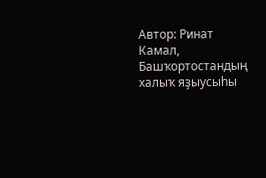Автор: Ринат Камал, Башҡортостандың халыҡ яҙыусыһы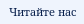Читайте нас